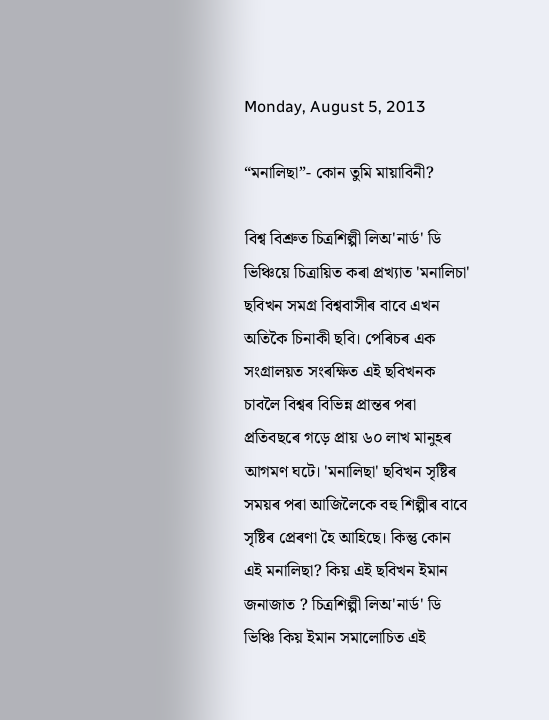Monday, August 5, 2013

“মনালিছা”- কোন তুমি মায়াবিনী?

বিশ্ব বিশ্রুত চিত্রশিল্পী লিঅ'নাৰ্ড' ডি ভিঞ্চিয়ে চিত্রায়িত কৰা প্রখ্যাত 'মনালিচা' ছবিখন সমগ্র বিশ্ববাসীৰ বাবে এখন অতিকৈ চিনাকী ছবি। পেৰিচৰ এক সংগ্রালয়ত সংৰক্ষিত এই ছবিখনক চাবলৈ বিশ্বৰ বিভিন্ন প্রান্তৰ পৰা প্রতিবছৰে গড়ে প্রায় ৬০ লাখ মানুহৰ আগমণ ঘটে। 'মনালিছা' ছবিখন সৃষ্টিৰ সময়ৰ পৰা আজিলৈকে বহু শিল্পীৰ বাবে সৃষ্টিৰ প্রেৰণা হৈ আহিছে। কিন্তু কোন এই মনালিছা? কিয় এই ছবিখন ইমান জনাজাত ? চিত্রশিল্পী লিঅ'নাৰ্ড' ডি ভিঞ্চি কিয় ইমান সমালোচিত এই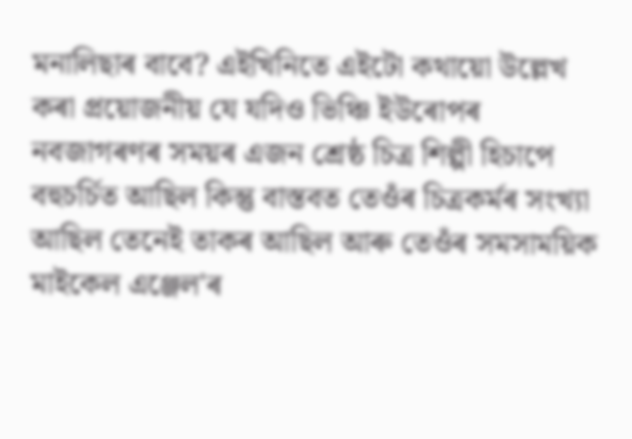মনালিছাৰ বাবে? এইখিনিতে এইটো কথায়ো উল্লেখ কৰা প্রয়োজনীয় যে যদিও ভিঞ্চি ইউৰোপৰ নবজাগৰণৰ সময়ৰ এজন শ্রেষ্ঠ চিত্র শিল্পী হিচাপে বহুচৰ্চিত আছিল কিন্তু বাস্তবত তেওঁৰ চিত্রকৰ্মৰ সংখ্যা আছিল তেনেই তাকৰ আছিল আৰু তেওঁৰ সমসাময়িক মাইকেল এঞ্জেল'ৰ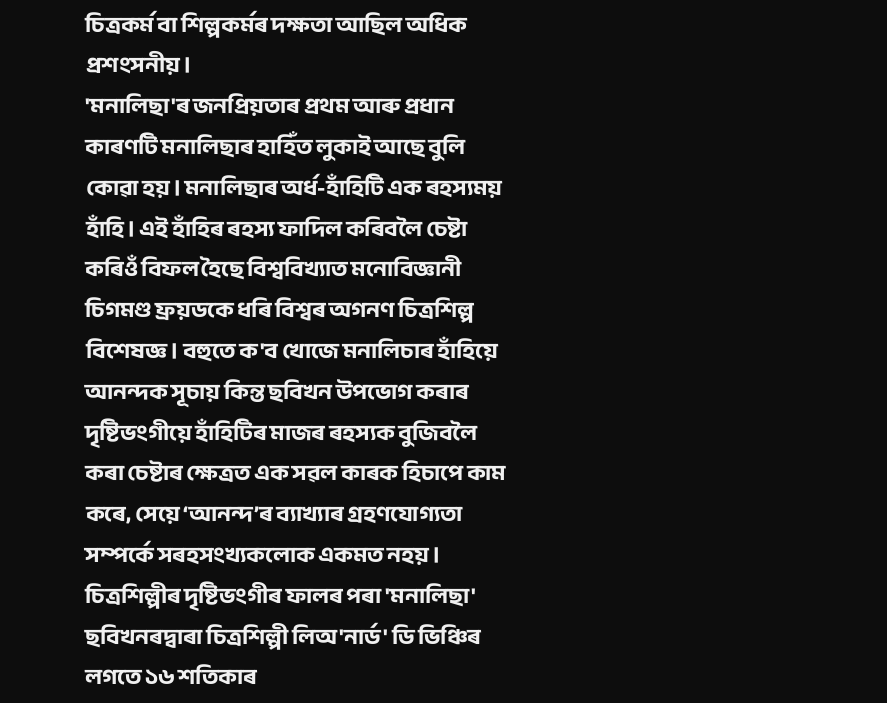চিত্রকৰ্ম বা শিল্পকৰ্মৰ দক্ষতা আছিল অধিক প্রশংসনীয়।
'মনালিছা'ৰ জনপ্রিয়তাৰ প্রথম আৰু প্রধান কাৰণটি মনালিছাৰ হাহিঁত লুকাই আছে বুলি কোৱা হয়। মনালিছাৰ অৰ্ধ-হাঁহিটি এক ৰহস্যময় হাঁহি। এই হাঁহিৰ ৰহস্য ফাদিল কৰিবলৈ চেষ্টা কৰিওঁ বিফল হৈছে বিশ্ববিখ্যাত মনোবিজ্ঞানী চিগমণ্ড ফ্রয়ডকে ধৰি বিশ্বৰ অগনণ চিত্রশিল্প বিশেষজ্ঞ। বহুতে ক'ব খোজে মনালিচাৰ হাঁহিয়ে আনন্দক সূচায় কিন্ত ছবিখন উপভোগ কৰাৰ দৃষ্টিভংগীয়ে হাঁহিটিৰ মাজৰ ৰহস্যক বুজিবলৈ কৰা চেষ্টাৰ ক্ষেত্রত এক সৱল কাৰক হিচাপে কাম কৰে, সেয়ে ‘আনন্দ’ৰ ব্যাখ্যাৰ গ্রহণযোগ্যতা সম্পৰ্কে সৰহসংখ্যকলোক একমত নহয়। চিত্রশিল্পীৰ দৃষ্টিভংগীৰ ফালৰ পৰা 'মনালিছা' ছবিখনৰদ্বাৰা চিত্রশিল্পী লিঅ'নাৰ্ড' ডি ভিঞ্চিৰ লগতে ১৬ শতিকাৰ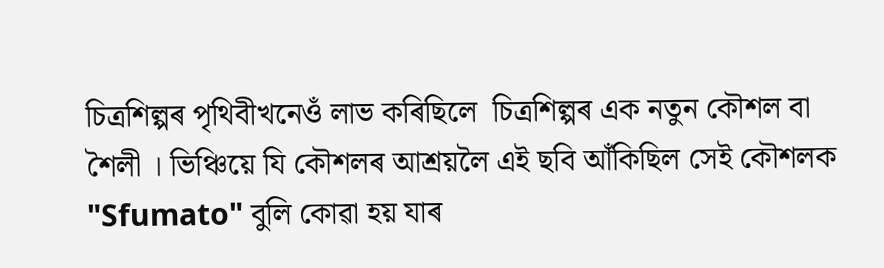চিত্রশিল্পৰ পৃথিবীখনেওঁ লাভ কৰিছিলে  চিত্রশিল্পৰ এক নতুন কৌশল বা শৈলী । ভিঞ্চিয়ে যি কৌশলৰ আশ্রয়লৈ এই ছবি আঁকিছিল সেই কৌশলক "Sfumato" বুলি কোৱা হয় যাৰ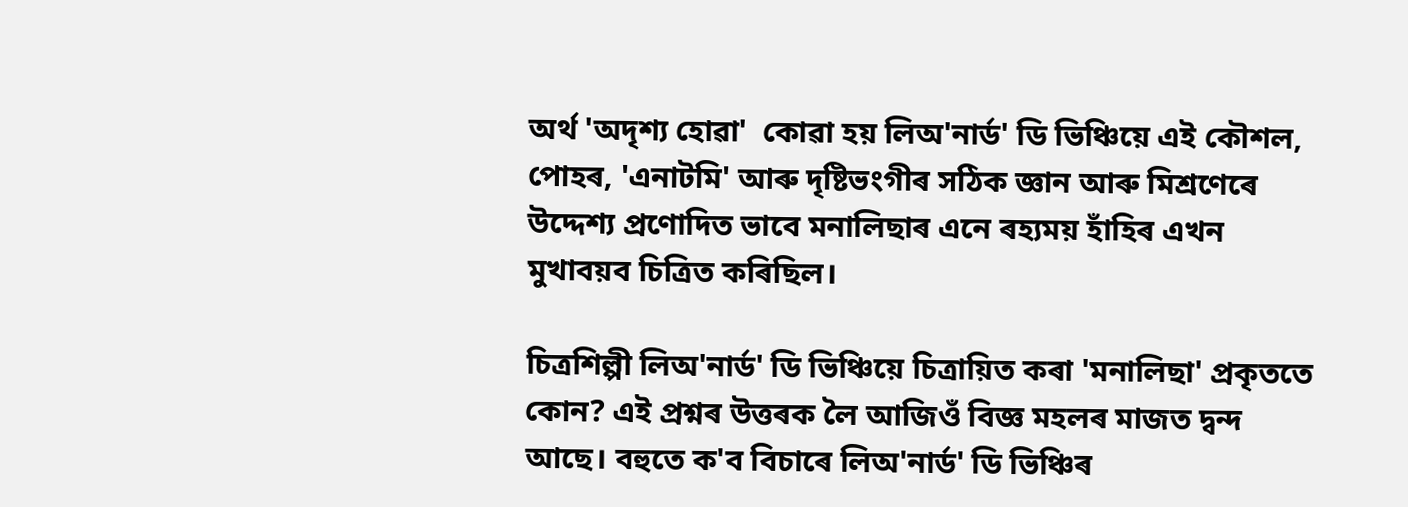অৰ্থ 'অদৃশ্য হোৱা'  কোৱা হয় লিঅ'নাৰ্ড' ডি ভিঞ্চিয়ে এই কৌশল, পোহৰ, 'এনাটমি' আৰু দৃষ্টিভংগীৰ সঠিক জ্ঞান আৰু মিশ্রণেৰে উদ্দেশ্য প্রণোদিত ভাবে মনালিছাৰ এনে ৰহ্যময় হাঁহিৰ এখন মুখাবয়ব চিত্রিত কৰিছিল।

চিত্রশিল্পী লিঅ'নাৰ্ড' ডি ভিঞ্চিয়ে চিত্রায়িত কৰা 'মনালিছা' প্রকৃততে কোন? এই প্রশ্নৰ উত্তৰক লৈ আজিওঁ বিজ্ঞ মহলৰ মাজত দ্বন্দ আছে। বহুতে ক'ব বিচাৰে লিঅ'নাৰ্ড' ডি ভিঞ্চিৰ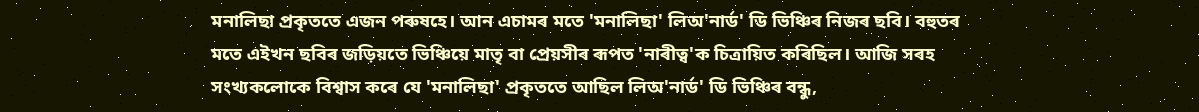মনালিছা প্রকৃততে এজন পৰুষহে। আন এচামৰ মতে 'মনালিছা' লিঅ'নাৰ্ড' ডি ভিঞ্চিৰ নিজৰ ছবি। বহুতৰ মতে এইখন ছবিৰ জড়িয়তে ভিঞ্চিয়ে মাতৃ বা প্রেয়সীৰ ৰূপত 'নাৰীত্ব'ক চিত্রায়িত কৰিছিল। আজি সৰহ সংখ্যকলোকে বিশ্বাস কৰে যে 'মনালিছা' প্রকৃততে আছিল লিঅ'নাৰ্ড' ডি ভিঞ্চিৰ বন্ধু,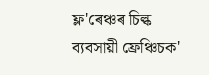ফ্ল'ৰেঞ্চৰ চিল্ক ব্যবসায়ী ফ্রেঞ্চিচক'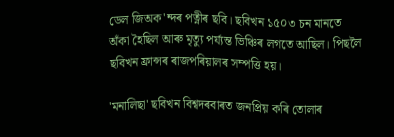ডেল জিঅক'ন্দৰ পত্নীৰ ছবি। ছবিখন ১৫০৩ চন মানতে অঁকা হৈছিল আৰু মৃত্যু পৰ্য্যন্ত ভিঞ্চিৰ লগতে আছিল। পিছলৈ ছবিখন ফ্রান্সৰ ৰাজপৰিয়ালৰ সম্পত্তি হয়।

'মনালিছা' ছবিখন বিশ্বদৰবাৰত জনপ্রিয় কৰি তোলাৰ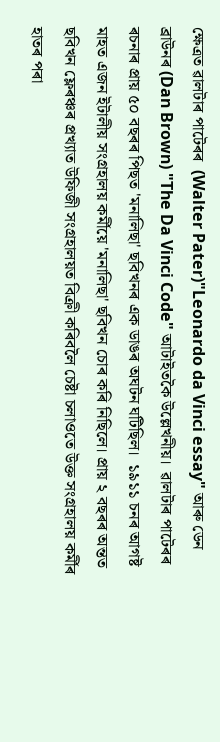ক্ষেত্রত ৱালটাৰ পাটেৰৰ  (Walter Pater)"Leonardo da Vinci essay" আৰু ডেন ব্রাউনৰ (Dan Brown) "The Da Vinci Code" আটাইতকৈ উল্লেখনীয়।  ৱালটাৰ পাটেৰৰ ৰচনাৰ প্রায় ৫০ বছৰৰ পিছত 'মনালিছা' ছবিখনৰ এক ডাঙৰ অঘটন ঘটিছিল।  ১৯১১ চনৰ আগষ্ট মাহত এজন ইটালীয় সংগ্রহালয় কৰ্মীয়ে 'মনালিছা' ছবিখন চোৰ কৰি নিছিলে। প্রায় ২ বছৰৰ অন্তত ছবিখন ফ্লেৰঞ্চৰ প্রখ্যাত উফিজী সংগ্রহালয়ত বিক্রী কৰিবলৈ চেষ্টা চলাওতে উক্ত সংগ্রহালয় কৰ্মীৰ হাতৰ পৰা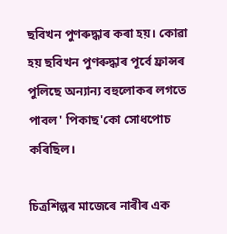ছবিখন পুণৰুদ্ধাৰ কৰা হয়। কোৱা হয় ছবিখন পুণৰুদ্ধাৰ পূৰ্বে ফ্রান্সৰ পুলিছে অন্যান্য বহুলোকৰ লগতে পাবল' পিকাছ'কো সোধপোচ কৰিছিল।

চিত্রশিল্পৰ মাজেৰে নাৰীৰ এক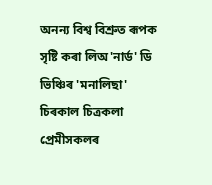অনন্য বিশ্ব বিশ্রুত ৰূপক সৃষ্টি কৰা লিঅ'নাৰ্ড' ডি ভিঞ্চিৰ 'মনালিছা' চিৰকাল চিত্রকলা প্রেমীসকলৰ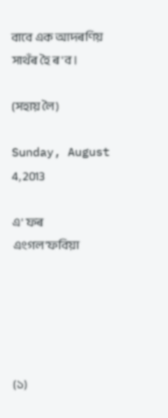বাবে এক আদৰণিয় সাথঁৰ হৈ ৰ'ব।

(সহায় লৈ)

Sunday, August 4, 2013

এ' ফৰ এংগল'ফবিয়া





(১)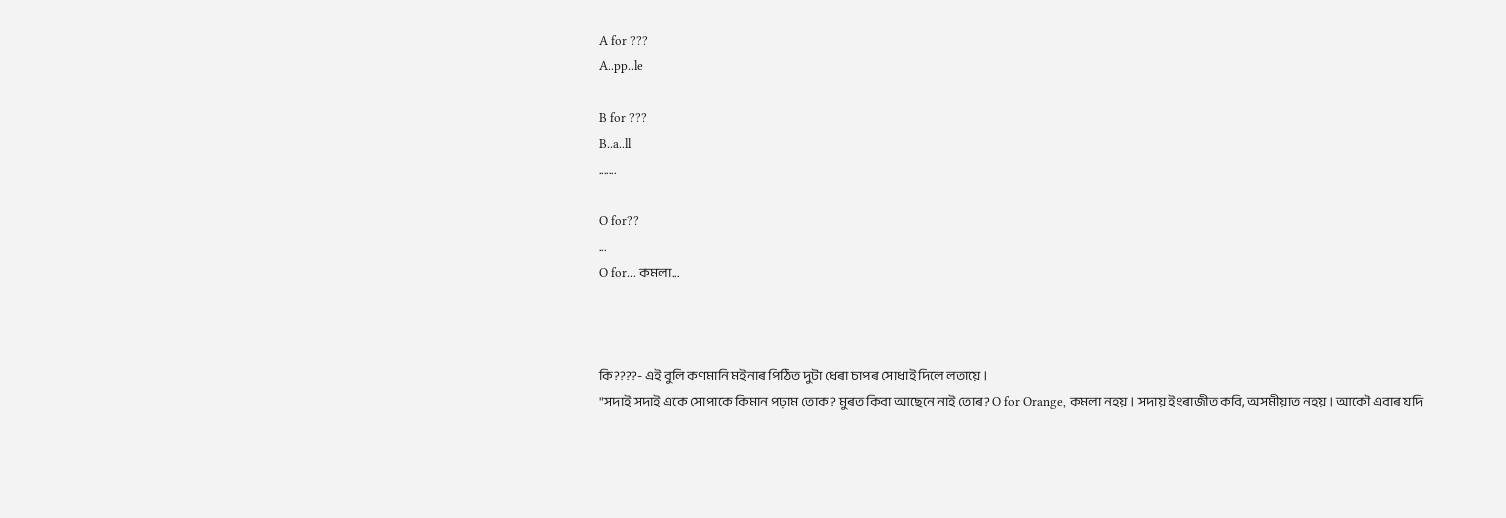A for ???
A..pp..le

B for ???
B..a..ll
.......

O for??
...
O for... কমলা...



কি????- এই বুলি কণমানি মইনাৰ পিঠিত দুটা ধেৰা চাপৰ সোধাই দিলে লতায়ে।
"সদাই সদাই একে সোপাকে কিমান পঢ়াম তোক? মুৰত কিবা আছেনে নাই তোৰ? O for Orange, কমলা নহয়। সদায় ইংৰাজীত কবি, অসমীয়াত নহয়। আকৌ এবাৰ যদি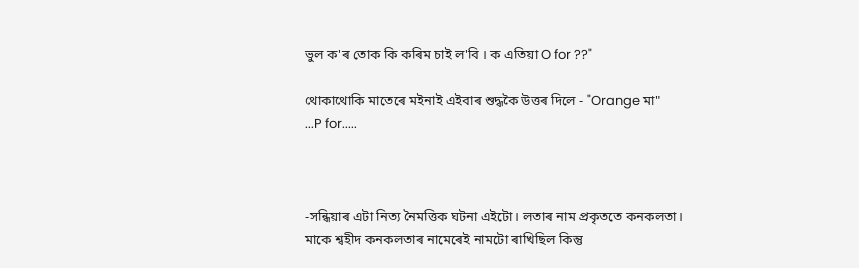ভুল ক'ৰ তোক কি কৰিম চাই ল'বি । ক এতিয়া O for ??"

থোকাথোকি মাতেৰে মইনাই এইবাৰ শুদ্ধকৈ উত্তৰ দিলে - "Orange মা"
...P for.....



-সন্ধিয়াৰ এটা নিত্য নৈমত্তিক ঘটনা এইটো। লতাৰ নাম প্রকৃততে কনকলতা। মাকে শ্বহীদ কনকলতাৰ নামেৰেই নামটো ৰাখিছিল কিন্তু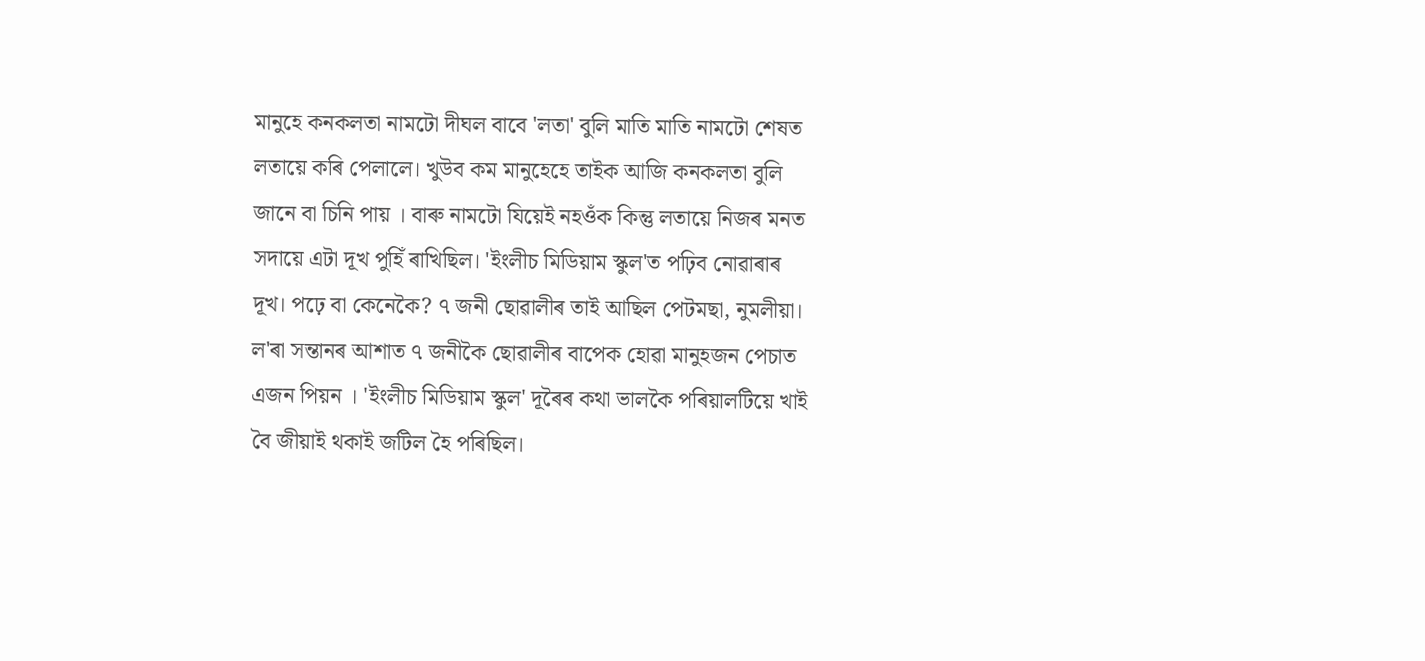মানুহে কনকলতা নামটো দীঘল বাবে 'লতা' বুলি মাতি মাতি নামটো শেষত লতায়ে কৰি পেলালে। খুউব কম মানুহেহে তাইক আজি কনকলতা বুলি জানে বা চিনি পায় । বাৰু নামটো যিয়েই নহওঁক কিন্তু লতায়ে নিজৰ মনত সদায়ে এটা দূখ পুহিঁ ৰাখিছিল। 'ইংলীচ মিডিয়াম স্কুল'ত পঢ়িব নোৱাৰাৰ দূখ। পঢ়ে বা কেনেকৈ? ৭ জনী ছোৱালীৰ তাই আছিল পেটমছা, নুমলীয়া। ল'ৰা সন্তানৰ আশাত ৭ জনীকৈ ছোৱালীৰ বাপেক হোৱা মানুহজন পেচাত এজন পিয়ন । 'ইংলীচ মিডিয়াম স্কুল' দূৰৈৰ কথা ভালকৈ পৰিয়ালটিয়ে খাই বৈ জীয়াই থকাই জটিল হৈ পৰিছিল।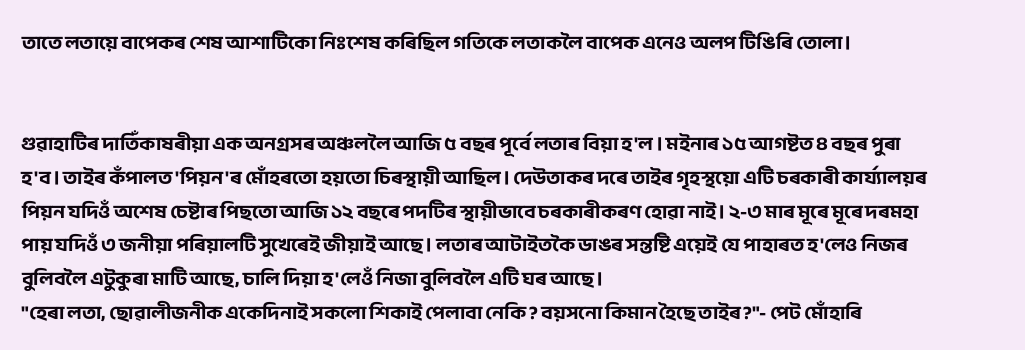তাতে লতায়ে বাপেকৰ শেষ আশাটিকো নিঃশেষ কৰিছিল গতিকে লতাকলৈ বাপেক এনেও অলপ টিঙিৰি তোলা।


গুৱাহাটিৰ দাতিঁকাষৰীয়া এক অনগ্রসৰ অঞ্চললৈ আজি ৫ বছৰ পূৰ্বে লতাৰ বিয়া হ'ল । মইনাৰ ১৫ আগষ্টত ৪ বছৰ পুৰা হ'ব। তাইৰ কঁপালত 'পিয়ন'ৰ মোঁহৰতো হয়তো চিৰস্থায়ী আছিল। দেউতাকৰ দৰে তাইৰ গৃহস্থয়ো এটি চৰকাৰী কাৰ্য্যালয়ৰ পিয়ন যদিওঁ অশেষ চেষ্টাৰ পিছতো আজি ১২ বছৰে পদটিৰ স্থায়ীভাবে চৰকাৰীকৰণ হোৱা নাই। ২-৩ মাৰ মূৰে মূৰে দৰমহা পায় যদিওঁ ৩ জনীয়া পৰিয়ালটি সুখেৰেই জীয়াই আছে। লতাৰ আটাইতকৈ ডাঙৰ সন্তষ্টি এয়েই যে পাহাৰত হ'লেও নিজৰ বুলিবলৈ এটুকুৰা মাটি আছে, চালি দিয়া হ'লেওঁ নিজা বুলিবলৈ এটি ঘৰ আছে।
"হেৰা লতা, ছোৱালীজনীক একেদিনাই সকলো শিকাই পেলাবা নেকি ? বয়সনো কিমান হৈছে তাইৰ?"- পেট মোঁহাৰি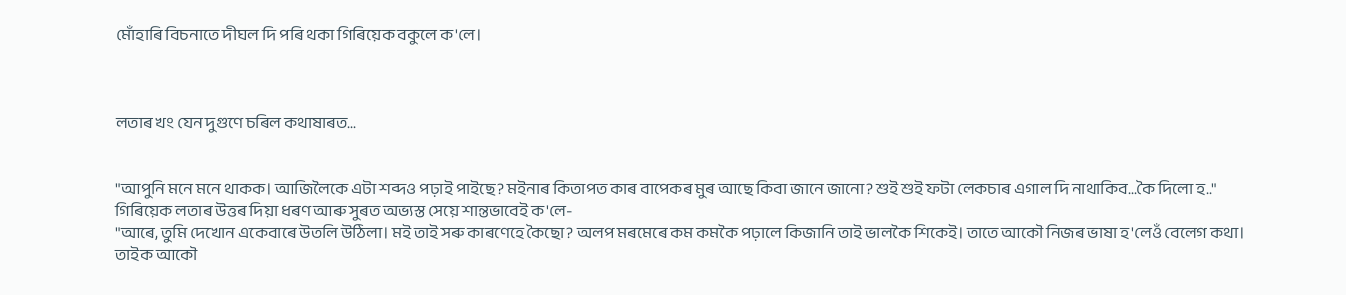মোঁহাৰি বিচনাতে দীঘল দি পৰি থকা গিৰিয়েক বকুলে ক'লে।



লতাৰ খং যেন দুগুণে চৰিল কথাষাৰত...


"আপুনি মনে মনে থাকক। আজিলৈকে এটা শব্দও পঢ়াই পাইছে? মইনাৰ কিতাপত কাৰ বাপেকৰ মুৰ আছে কিবা জানে জানো? শুই শুই ফটা লেকচাৰ এগাল দি নাথাকিব...কৈ দিলো হ.."
গিৰিয়েক লতাৰ উত্তৰ দিয়া ধৰণ আৰু সুৰত অভ্যস্ত সেয়ে শান্তভাবেই ক'লে-
"আৰে, তুমি দেখোন একেবাৰে উতলি উঠিলা। মই তাই সৰু কাৰণেহে কৈছো? অলপ মৰমেৰে কম কমকৈ পঢ়ালে কিজানি তাই ভালকৈ শিকেই। তাতে আকৌ নিজৰ ভাষা হ'লেওঁ বেলেগ কথা। তাইক আকৌ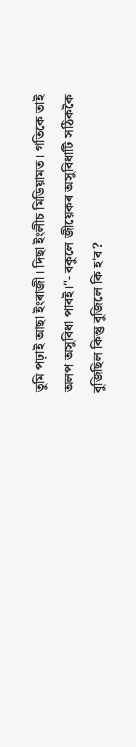তুমি পঢ়াই আছা ইংৰাজী। দিছা ইংলীচ মিডিয়ামত। গতিকে তাই অলপ অসুবিধা পাবই।"- বকুলে জীয়েকৰ অসুবিধাটি সঠিককৈ বুজিছিল কিন্তু বুজিলে কি হ'ব?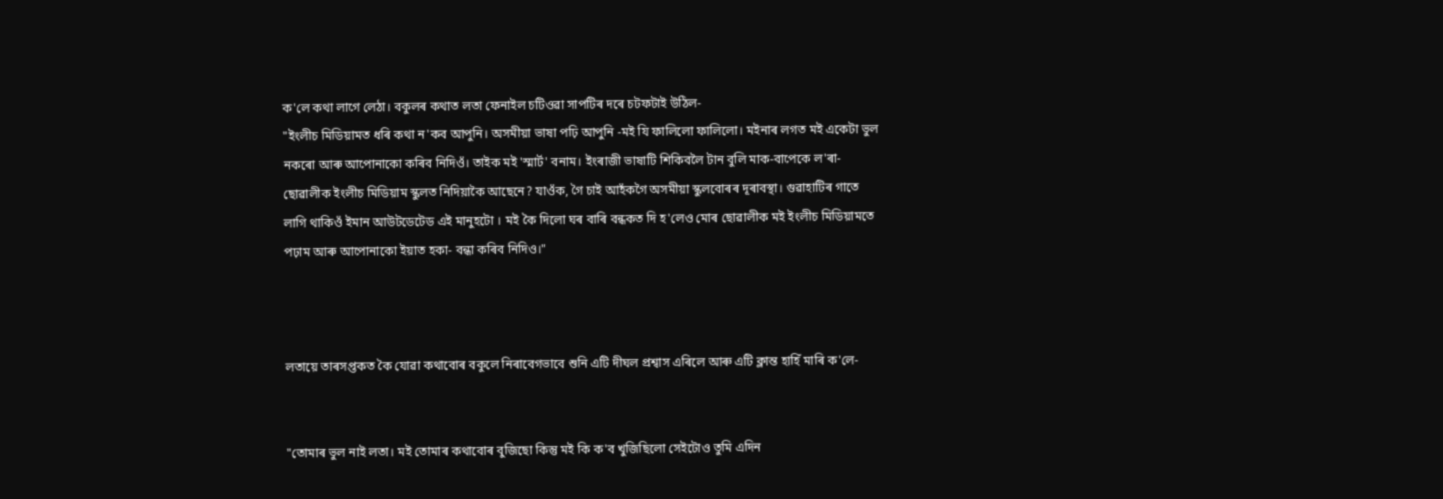ক'লে কথা লাগে লেঠা। বকুলৰ কথাত লতা ফেনাইল চটিওৱা সাপটিৰ দৰে চটফটাই উঠিল-
"ইংলীচ মিডিয়ামত ধৰি কথা ন'কব আপুনি। অসমীয়া ভাষা পঢ়ি আপুনি -মই যি ফালিলো ফালিলো। মইনাৰ লগত মই একেটা ভুল নকৰো আৰু আপোনাকো কৰিব নিদিওঁ। তাইক মই 'স্মাৰ্ট' বনাম। ইংৰাজী ভাষাটি শিকিবলৈ টান বুলি মাক-বাপেকে ল'ৰা-ছোৱালীক ইংলীচ মিডিয়াম স্কুলত নিদিয়াকৈ আছেনে? যাওঁক, গৈ চাই আহঁকগৈ অসমীয়া স্কুলবোৰৰ দূৰাবস্থা। গুৱাহাটিৰ গাতে লাগি থাকিওঁ ইমান আউটডেটেড এই মানুহটো । মই কৈ দিলো ঘৰ বাৰি বন্ধকত দি হ'লেও মোৰ ছোৱালীক মই ইংলীচ মিডিয়ামতে পঢ়াম আৰু আপোনাকো ইয়াত হকা- বন্ধা কৰিব নিদিও।"



লতায়ে তাৰসপ্তকত কৈ যোৱা কথাবোৰ বকুলে নিৰাবেগভাবে শুনি এটি দীঘল প্রশ্বাস এৰিলে আৰু এটি ক্লান্ত হাহিঁ মাৰি ক'লে-


"তোমাৰ ভুল নাই লতা। মই তোমাৰ কথাবোৰ বুজিছো কিন্তু মই কি ক'ব খুজিছিলো সেইটোও তুমি এদিন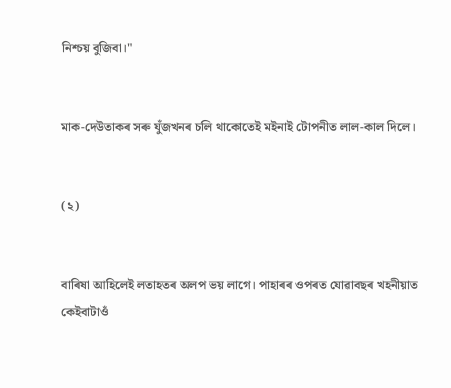নিশ্চয় বুজিবা।"


মাক-দেউতাকৰ সৰু যুঁজখনৰ চলি থাকোতেই মইনাই টোপনীত লাল-কাল দিলে।


(২)


বাৰিষা আহিলেই লতাহতৰ অলপ ভয় লাগে। পাহাৰৰ ওপৰত যোৱাবছৰ খহনীয়াত কেইবাটাওঁ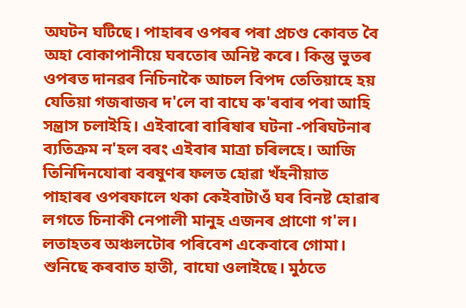অঘটন ঘটিছে। পাহাৰৰ ওপৰৰ পৰা প্রচণ্ড কোবত বৈ অহা বোকাপানীয়ে ঘৰতোৰ অনিষ্ট কৰে। কিন্তু ভুতৰ ওপৰত দানৱৰ নিচিনাকৈ আচল বিপদ তেতিয়াহে হয় যেতিয়া গজৰাজৰ দ'লে বা বাঘে ক'ৰবাৰ পৰা আহি সন্ত্রাস চলাইহি। এইবাৰো বাৰিষাৰ ঘটনা -পৰিঘটনাৰ ব্যতিক্রম ন'হল বৰং এইবাৰ মাত্রা চৰিলহে। আজি তিনিদিনযোৰা বৰষুণৰ ফলত হোৱা খঁহনীয়াত পাহাৰৰ ওপৰফালে থকা কেইবাটাওঁ ঘৰ বিনষ্ট হোৱাৰ লগতে চিনাকী নেপালী মানুহ এজনৰ প্রাণো গ'ল। লতাহতৰ অঞ্চলটোৰ পৰিবেশ একেবাৰে গোমা। শুনিছে কৰবাত হাতী, বাঘো ওলাইছে। মুঠতে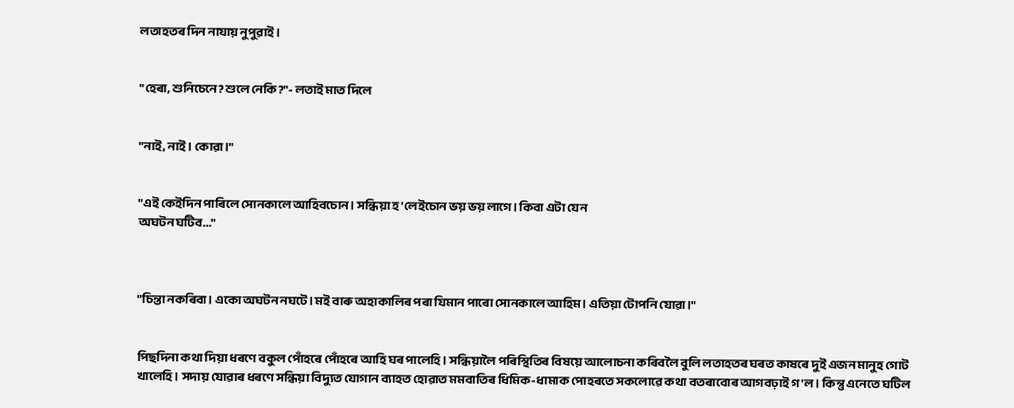লতাহতৰ দিন নাযায় নুপুৱাই।


"হেৰা, শুনিচেনে? শুলে নেকি?"- লতাই মাত দিলে


"নাই, নাই। কোৱা।"


"এই কেইদিন পাৰিলে সোনকালে আহিবচোন। সন্ধিয়া হ'লেইচোন ভয় ভয় লাগে। কিবা এটা যেন
অঘটন ঘটিব..."



"চিন্তা নকৰিবা। একো অঘটন নঘটে। মই বাৰু অহাকালিৰ পৰা যিমান পাৰো সোনকালে আহিম। এতিয়া টোপনি যোৱা।"


পিছদিনা কথা দিয়া ধৰণে বকুল পোঁহৰে পোঁহৰে আহি ঘৰ পালেহি। সন্ধিয়ালৈ পৰিস্থিতিৰ বিষয়ে আলোচনা কৰিবলৈ বুলি লতাহতৰ ঘৰত কাষৰে দুই এজন মানুহ গোট খালেহি। সদায় যোৱাৰ ধৰণে সন্ধিয়া বিদ্যুত যোগান ব্যাহত হোৱাত মমবাতিৰ ধিমিক-ধামাক পোহৰতে সকলোৱে কথা বতৰাবোৰ আগবঢ়াই গ'ল। কিন্তু এনেতে ঘটিল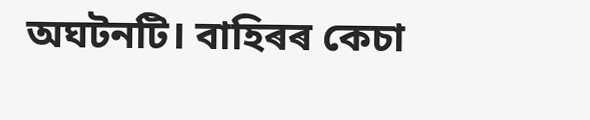অঘটনটি। বাহিৰৰ কেচা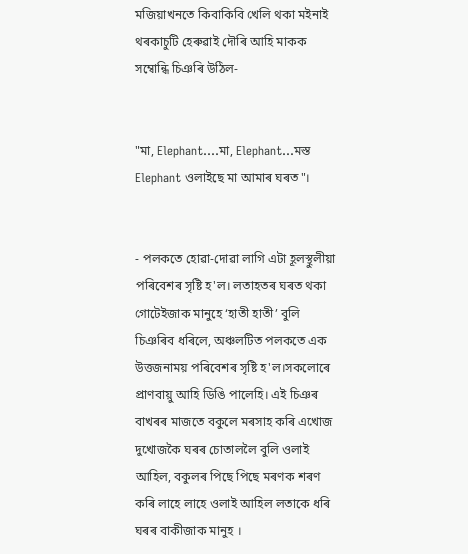মজিয়াখনতে কিবাকিবি খেলি থকা মইনাই থৰকাচুটি হেৰুৱাই দৌৰি আহি মাকক সম্বোন্ধি চিঞৰি উঠিল-


"মা, Elephant....মা, Elephant...মস্ত Elephant ওলাইছে মা আমাৰ ঘৰত"।


- পলকতে হোৱা-দোৱা লাগি এটা হূলস্থুলীয়া পৰিবেশৰ সৃষ্টি হ'ল। লতাহতৰ ঘৰত থকা গোটেইজাক মানুহে ‘হাতী হাতী’ বুলি চিঞৰিব ধৰিলে, অঞ্চলটিত পলকতে এক উত্তজনাময় পৰিবেশৰ সৃষ্টি হ'ল।সকলোৰে প্রাণবায়ু আহি ডিঙি পালেহি। এই চিঞৰ বাখৰৰ মাজতে বকুলে মৰসাহ কৰি এখোজ দুখোজকৈ ঘৰৰ চোতাললৈ বুলি ওলাই আহিল, বকুলৰ পিছে পিছে মৰণক শৰণ কৰি লাহে লাহে ওলাই আহিল লতাকে ধৰি ঘৰৰ বাকীজাক মানুহ ।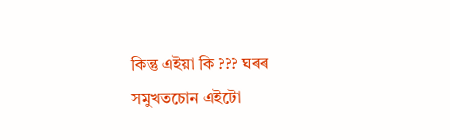কিন্তু এইয়া কি ??? ঘৰৰ সমুখতচোন এইটো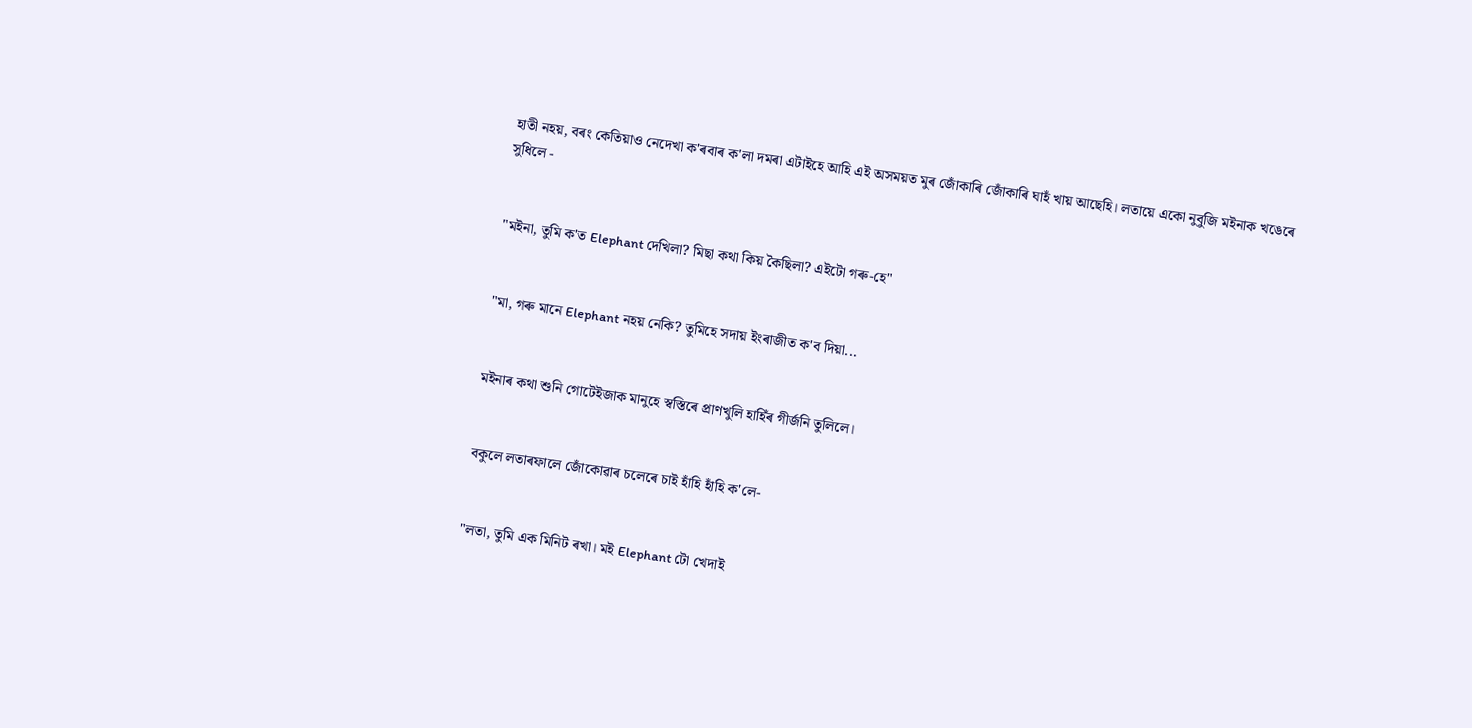হাতী নহয়, বৰং কেতিয়াও নেদেখা ক'ৰবাৰ ক'লা দমৰা এটাইহে আহি এই অসময়ত মুৰ জোঁকাৰি জোঁকাৰি ঘাহঁ খায় আছেহি। লতায়ে একো নুবুজি মইনাক খঙেৰে সুধিলে -


"মইনা, তুমি ক'ত Elephant দেখিলা? মিছা কথা কিয় কৈছিলা? এইটো গৰু-হে"


"মা, গৰু মানে Elephant নহয় নেকি? তুমিহে সদায় ইংৰাজীত ক'ব দিয়া...


মইনাৰ কথা শুনি গোটেইজাক মানুহে স্বস্তিৰে প্রাণখুলি হাহিঁৰ গীৰ্জনি তুলিলে।


বকুলে লতাৰফালে জোঁকোৱাৰ চলেৰে চাই হাঁহি হাঁহি ক'লে-


"লতা, তুমি এক মিনিট ৰখা। মই Elephant টো খেদাই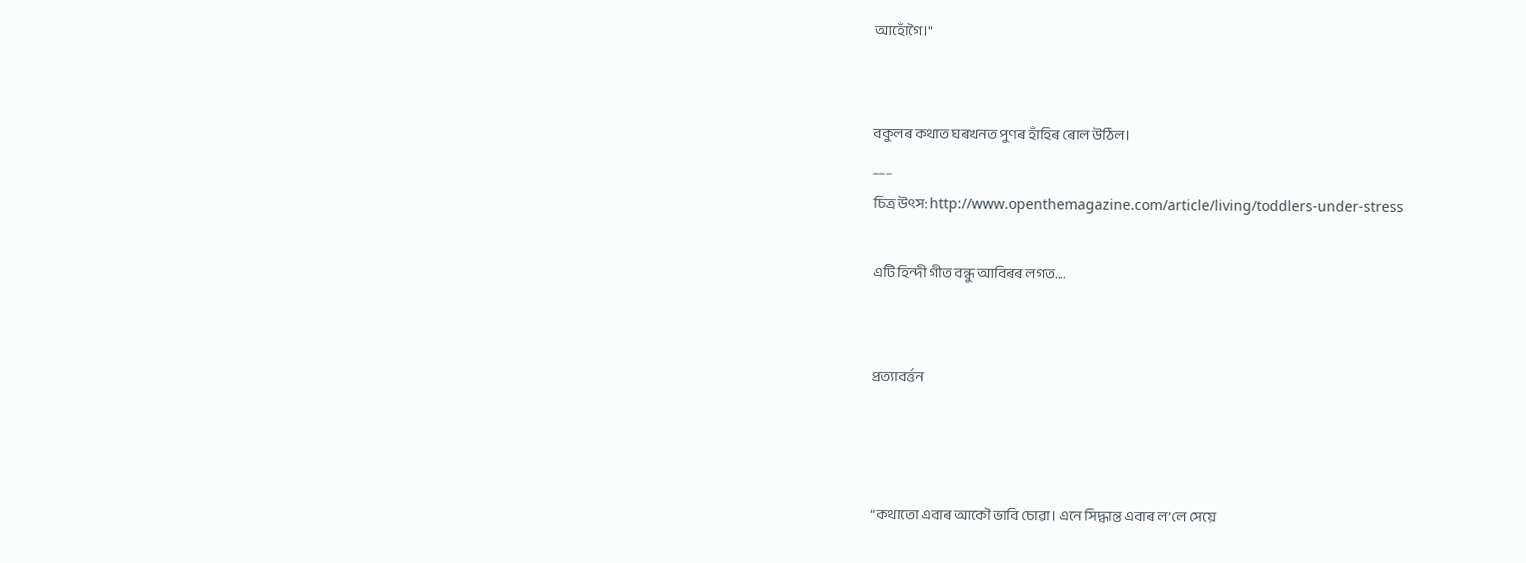আহোঁগৈ।"


বকুলৰ কথাত ঘৰখনত পুণৰ হাঁহিৰ ৰোল উঠিল।
___
চিত্র উৎস: http://www.openthemagazine.com/article/living/toddlers-under-stress

এটি হিন্দী গীত বন্ধু আবিৰৰ লগত....


প্রত্যাবৰ্ত্তন



“কথাতো এবাৰ আকৌ ভাবি চোৱা। এনে সিদ্ধান্ত এবাৰ ল’লে সেয়ে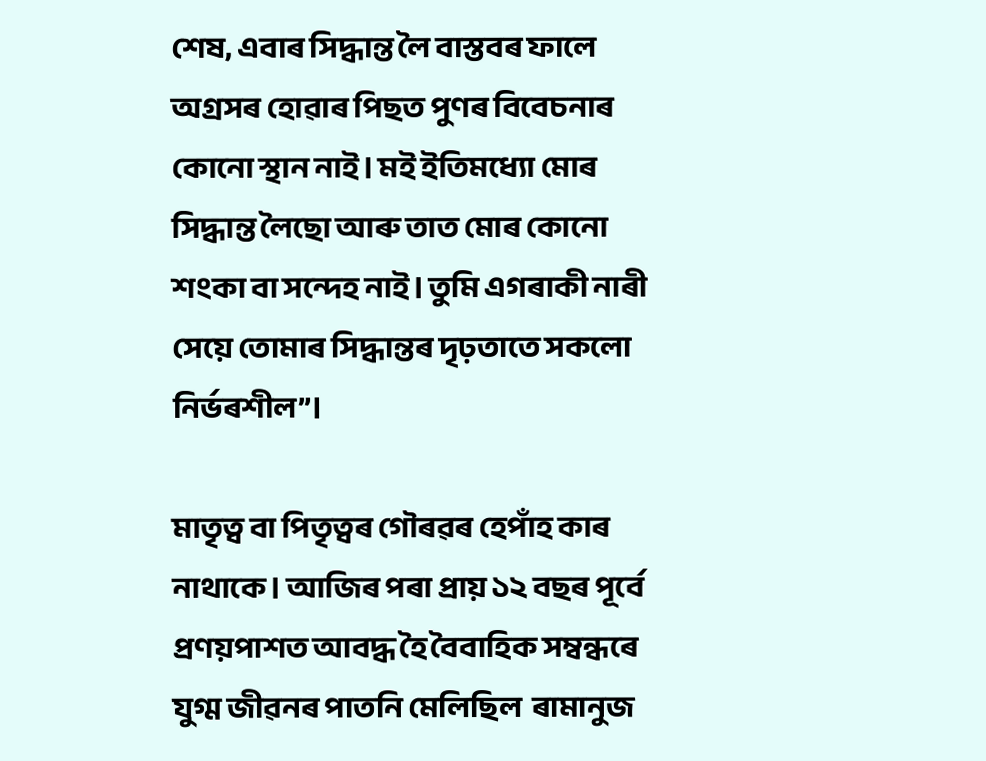শেষ, এবাৰ সিদ্ধান্ত লৈ বাস্তবৰ ফালে অগ্রসৰ হোৱাৰ পিছত পুণৰ বিবেচনাৰ কোনো স্থান নাই। মই ইতিমধ্যো মোৰ সিদ্ধান্ত লৈছো আৰু তাত মোৰ কোনো শংকা বা সন্দেহ নাই। তুমি এগৰাকী নাৰী সেয়ে তোমাৰ সিদ্ধান্তৰ দৃঢ়তাতে সকলো নিৰ্ভৰশীল”।

মাতৃত্ব বা পিতৃত্বৰ গৌৰৱৰ হেপাঁহ কাৰ নাথাকে। আজিৰ পৰা প্রায় ১২ বছৰ পূৰ্বে প্রণয়পাশত আবদ্ধ হৈ বৈবাহিক সম্বন্ধৰে যুগ্ম জীৱনৰ পাতনি মেলিছিল  ৰামানুজ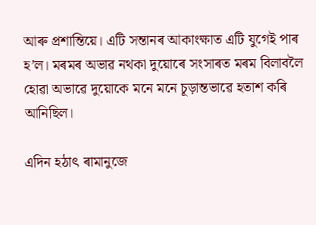আৰু প্রশান্তিয়ে। এটি সন্তানৰ আকাংক্ষাত এটি যুগেই পাৰ হ’ল। মৰমৰ অভাৱ নথকা দুয়োৰে সংসাৰত মৰম বিলাবলৈ হোৱা অভাৱে দুয়োকে মনে মনে চূড়ান্তভাৱে হতাশ কৰি আনিছিল।

এদিন হঠাৎ ৰামানুজে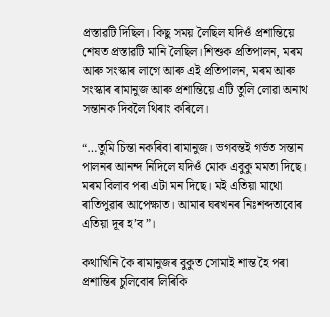প্রস্তাৱটি দিছিল। কিছু সময় লৈছিল যদিওঁ প্রশান্তিয়ে শেষত প্রস্তাৱটি মানি লৈছিল।শিশুক প্রতিপালন, মৰম আৰু সংস্কাৰ লাগে আৰু এই প্রতিপালন, মৰম আৰু সংস্কাৰ ৰামানুজ আৰু প্রশান্তিয়ে এটি তুলি লোৱা অনাথ সন্তানক দিবলৈ থিৰাং কৰিলে।

“…তুমি চিন্তা নকৰিবা ৰামানুজ। ভগবন্তই গৰ্ভত সন্তান পালনৰ আনন্দ নিদিলে যদিওঁ মোক এবুকু মমতা দিছে। মৰম বিলাব পৰা এটা মন দিছে। মই এতিয়া মাথো ৰাতিপুৱাৰ আপেক্ষাত। আমাৰ ঘৰখনৰ নিঃশব্দতাবোৰ এতিয়া দূৰ হ’ব”।

কথাখিনি কৈ ৰামানুজৰ বুকুত সোমাই শান্ত হৈ পৰা প্রশান্তিৰ চুলিবোৰ লিৰিকি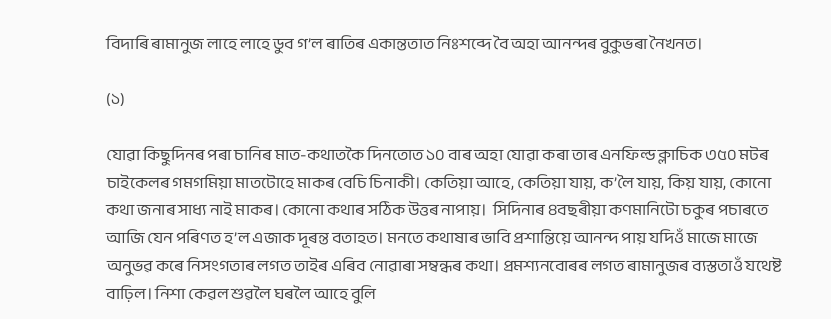বিদাৰি ৰামানুজ লাহে লাহে ডুব গ’ল ৰাতিৰ একান্ততাত নিঃশব্দে বৈ অহা আনন্দৰ বুকুভৰা নৈখনত।

(১)

যোৱা কিছুদিনৰ পৰা চানিৰ মাত-কথাতকৈ দিনতোত ১০ বাৰ অহা যোৱা কৰা তাৰ এনফিল্ড ক্লাচিক ৩৫০ মটৰ চাইকেলৰ গমগমিয়া মাতটোহে মাকৰ বেচি চিনাকী। কেতিয়া আহে, কেতিয়া যায়, ক’লৈ যায়, কিয় যায়, কোনো কথা জনাৰ সাধ্য নাই মাকৰ। কোনো কথাৰ সঠিক উত্তৰ নাপায়।  সিদিনাৰ ৪বছৰীয়া কণমানিটো চকুৰ পচাৰতে আজি যেন পৰিণত হ’ল এজাক দূৰন্ত বতাহত। মনতে কথাষাৰ ভাবি প্রশান্তিয়ে আনন্দ পায় যদিওঁ মাজে মাজে অনুভৱ কৰে নিসংগতাৰ লগত তাইৰ এৰিব নোৱাৰা সম্বন্ধৰ কথা। প্রমশ্যনবোৰৰ লগত ৰামানুজৰ ব্যস্ততাওঁ যথেষ্ট বাঢ়িল। নিশা কেৱল শুৱলৈ ঘৰলৈ আহে বুলি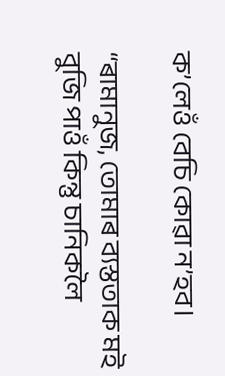ক’লেওঁ বেচি কোৱা ন’হব।

“ৰামানুজ, তোমাৰ ব্যস্ততাক মই বুজি পাওঁ কিন্তু চানিকলৈ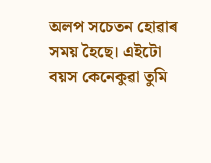অলপ সচেতন হোৱাৰ সময় হৈছে। এইটো বয়স কেনেকুৱা তুমি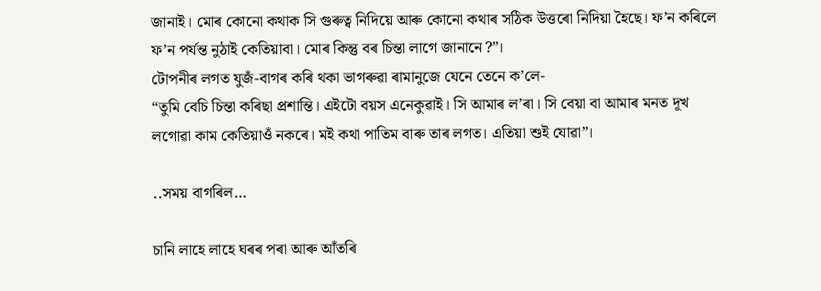জানাই। মোৰ কোনো কথাক সি গুৰুত্ব নিদিয়ে আৰু কোনো কথাৰ সঠিক উত্তৰো নিদিয়া হৈছে। ফ’ন কৰিলে ফ’ন পৰ্যন্ত নুঠাই কেতিয়াবা। মোৰ কিন্তু বৰ চিন্তা লাগে জানানে?”।
টোপনীৰ লগত যুজঁ-বাগৰ কৰি থকা ভাগৰুৱা ৰামানুজে যেনে তেনে ক’লে-
“তুমি বেচি চিন্তা কৰিছা প্রশান্তি। এইটো বয়স এনেকুৱাই। সি আমাৰ ল’ৰা। সি বেয়া বা আমাৰ মনত দূখ লগোৱা কাম কেতিয়াওঁ নকৰে। মই কথা পাতিম বাৰু তাৰ লগত। এতিয়া শুই যোৱা”।

..সময় বাগৰিল…

চানি লাহে লাহে ঘৰৰ পৰা আৰু আঁতৰি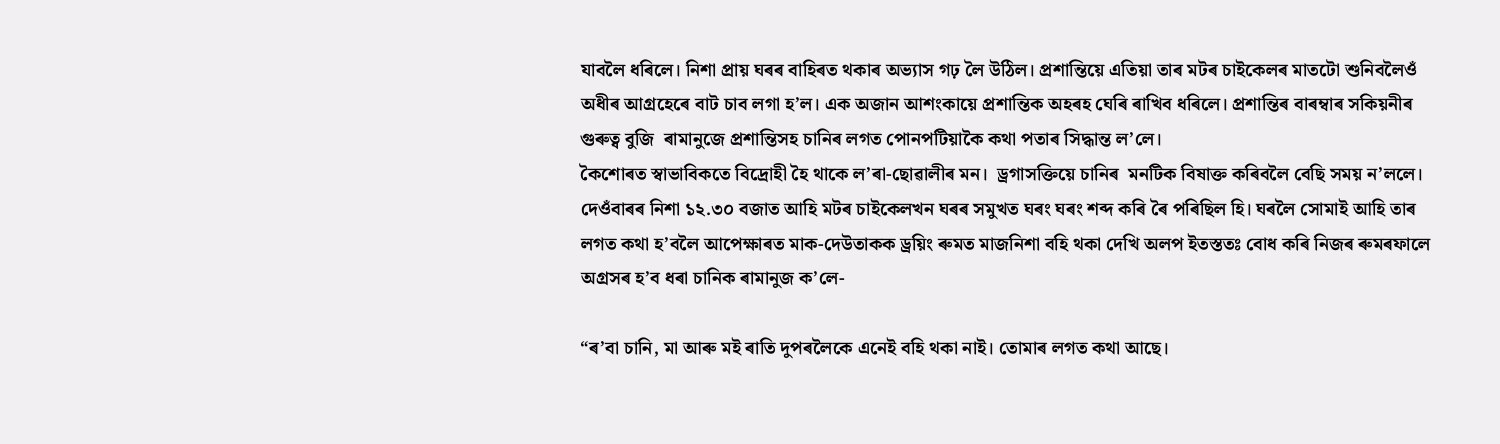যাবলৈ ধৰিলে। নিশা প্রায় ঘৰৰ বাহিৰত থকাৰ অভ্যাস গঢ় লৈ উঠিল। প্রশান্তিয়ে এতিয়া তাৰ মটৰ চাইকেলৰ মাতটো শুনিবলৈওঁ অধীৰ আগ্রহেৰে বাট চাব লগা হ’ল। এক অজান আশংকায়ে প্রশান্তিক অহৰহ ঘেৰি ৰাখিব ধৰিলে। প্রশান্তিৰ বাৰম্বাৰ সকিয়নীৰ গুৰুত্ব বুজি  ৰামানুজে প্রশান্তিসহ চানিৰ লগত পোনপটিয়াকৈ কথা পতাৰ সিদ্ধান্ত ল’লে।
কৈশোৰত স্বাভাবিকতে বিদ্রোহী হৈ থাকে ল’ৰা-ছোৱালীৰ মন।  ড্রগাসক্তিয়ে চানিৰ  মনটিক বিষাক্ত কৰিবলৈ বেছি সময় ন’ললে। দেওঁবাৰৰ নিশা ১২.৩০ বজাত আহি মটৰ চাইকেলখন ঘৰৰ সমুখত ঘৰং ঘৰং শব্দ কৰি ৰৈ পৰিছিল হি। ঘৰলৈ সোমাই আহি তাৰ লগত কথা হ’বলৈ আপেক্ষাৰত মাক-দেউতাকক ড্রয়িং ৰুমত মাজনিশা বহি থকা দেখি অলপ ইতস্ততঃ বোধ কৰি নিজৰ ৰুমৰফালে অগ্রসৰ হ’ব ধৰা চানিক ৰামানুজ ক’লে-

“ৰ’বা চানি, মা আৰু মই ৰাতি দুপৰলৈকে এনেই বহি থকা নাই। তোমাৰ লগত কথা আছে।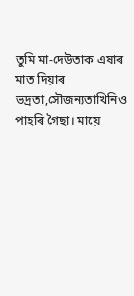তুমি মা-দেউতাক এষাৰ মাত দিয়াৰ ভদ্রতা,সৌজন্যতাখিনিও পাহৰি গৈছা। মায়ে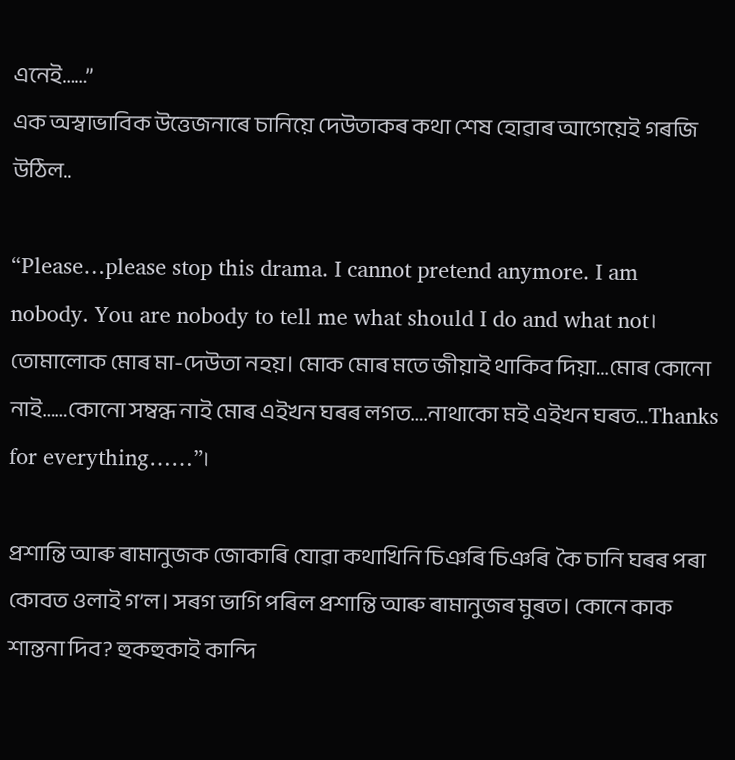এনেই……”
এক অস্বাভাবিক উত্তেজনাৰে চানিয়ে দেউতাকৰ কথা শেষ হোৱাৰ আগেয়েই গৰজি উঠিল..

“Please…please stop this drama. I cannot pretend anymore. I am nobody. You are nobody to tell me what should I do and what not। তোমালোক মোৰ মা-দেউতা নহয়। মোক মোৰ মতে জীয়াই থাকিব দিয়া…মোৰ কোনো নাই……কোনো সম্বন্ধ নাই মোৰ এইখন ঘৰৰ লগত….নাথাকো মই এইখন ঘৰত…Thanks for everything……”।

প্রশান্তি আৰু ৰামানুজক জোকাৰি যোৱা কথাখিনি চিঞৰি চিঞৰি  কৈ চানি ঘৰৰ পৰা কোবত ওলাই গ’ল। সৰগ ভাগি পৰিল প্রশান্তি আৰু ৰামানুজৰ মুৰত। কোনে কাক শান্তনা দিব? হুকহুকাই কান্দি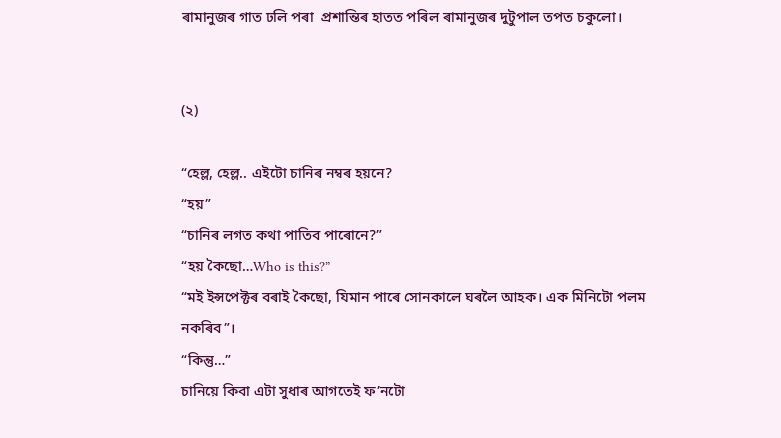ৰামানুজৰ গাত ঢলি পৰা  প্রশান্তিৰ হাতত পৰিল ৰামানুজৰ দুটুপাল তপত চকুলো।


(২)

“হেল্ল, হেল্ল.. এইটো চানিৰ নম্বৰ হয়নে?
“হয়”
“চানিৰ লগত কথা পাতিব পাৰোনে?”
“হয় কৈছো…Who is this?”
“মই ইন্সপেক্টৰ বৰাই কৈছো, যিমান পাৰে সোনকালে ঘৰলৈ আহক। এক মিনিটো পলম নকৰিব”।
“কিন্তু…”
চানিয়ে কিবা এটা সুধাৰ আগতেই ফ’নটো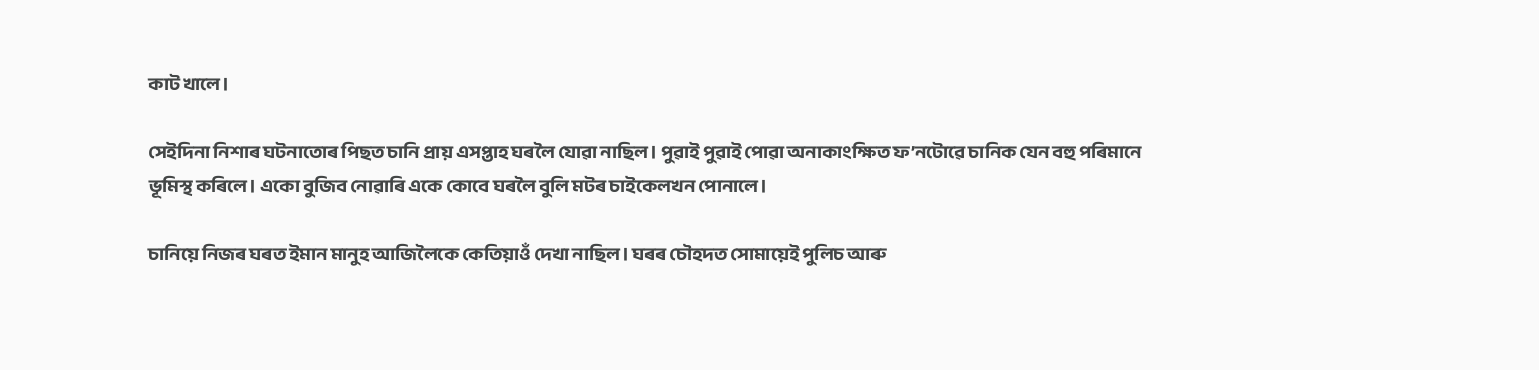কাট খালে।

সেইদিনা নিশাৰ ঘটনাতোৰ পিছত চানি প্রায় এসপ্তাহ ঘৰলৈ যোৱা নাছিল। পুৱাই পুৱাই পোৱা অনাকাংক্ষিত ফ’নটোৱে চানিক যেন বহু পৰিমানে ভূমিস্থ কৰিলে। একো বুজিব নোৱাৰি একে কোবে ঘৰলৈ বুলি মটৰ চাইকেলখন পোনালে।

চানিয়ে নিজৰ ঘৰত ইমান মানুহ আজিলৈকে কেতিয়াওঁ দেখা নাছিল। ঘৰৰ চৌহদত সোমায়েই পুলিচ আৰু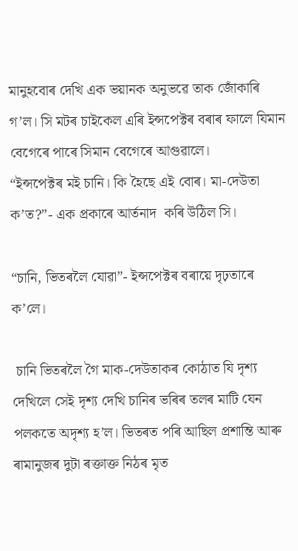মানুহবোৰ দেখি এক ভয়ানক অনুভৱে তাক জোঁকাৰি গ’ল। সি মটৰ চাইকেল এৰি ইন্সপেক্টৰ বৰাৰ ফালে যিমান বেগেৰে পাৰে সিমান বেগেৰে আগুৱালে।
“ইন্সপেক্টৰ মই চানি। কি হৈছে এই বোৰ। মা-দেউতা ক’ত?”- এক প্রকাৰে আৰ্তনাদ  কৰি উঠিল সি।

“চানি, ভিতৰলৈ যোৱা”- ইন্সপেক্টৰ বৰায়ে দৃঢ়তাৰে ক’লে।

 চানি ভিতৰলৈ গৈ মাক-দেউতাকৰ কোঠাত যি দৃশ্য দেখিলে সেই দৃশ্য দেখি চানিৰ ভৰিৰ তলৰ মাটি যেন পলকতে অদৃশ্য হ’ল। ভিতৰত পৰি আছিল প্রশান্তি আৰু ৰামানুজৰ দুটা ৰক্তাক্ত নিঠৰ মৃত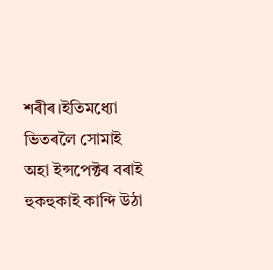শৰীৰ।ইতিমধ্যো ভিতৰলৈ সোমাই অহা ইন্সপেক্টৰ বৰাই হুকহুকাই কান্দি উঠা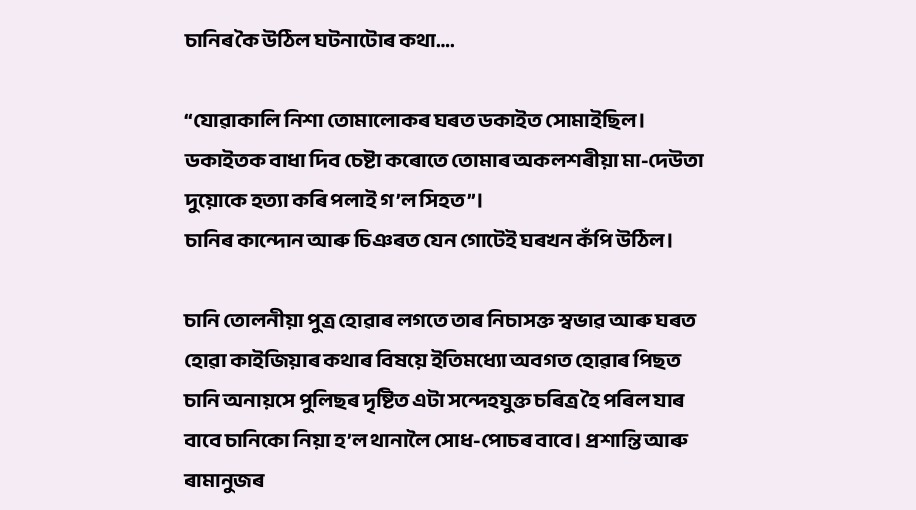চানিৰ কৈ উঠিল ঘটনাটোৰ কথা….

“যোৱাকালি নিশা তোমালোকৰ ঘৰত ডকাইত সোমাইছিল। ডকাইতক বাধা দিব চেষ্টা কৰোতে তোমাৰ অকলশৰীয়া মা-দেউতা দুয়োকে হত্যা কৰি পলাই গ’ল সিহত”।
চানিৰ কান্দোন আৰু চিঞৰত যেন গোটেই ঘৰখন কঁপি উঠিল।

চানি তোলনীয়া পুত্র হোৱাৰ লগতে তাৰ নিচাসক্ত স্বভাৱ আৰু ঘৰত হোৱা কাইজিয়াৰ কথাৰ বিষয়ে ইতিমধ্যো অবগত হোৱাৰ পিছত চানি অনায়সে পুলিছৰ দৃষ্টিত এটা সন্দেহযুক্ত চৰিত্র হৈ পৰিল যাৰ বাবে চানিকো নিয়া হ’ল থানালৈ সোধ-পোচৰ বাবে। প্রশান্তি আৰু ৰামানুজৰ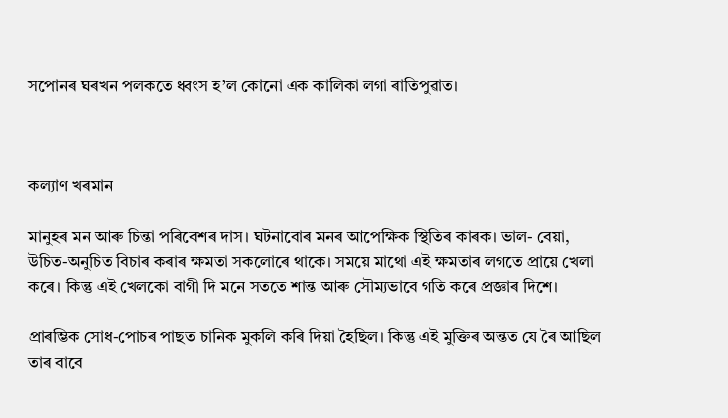সপোনৰ ঘৰখন পলকতে ধ্বংস হ’ল কোনো এক কালিকা লগা ৰাতিপুৱাত।



কল্যাণ খৰমান

মানুহৰ মন আৰু চিন্তা পৰিবেশৰ দাস। ঘটনাবোৰ মনৰ আপেক্ষিক স্থিতিৰ কাৰক। ভাল- বেয়া, উচিত-অনুচিত বিচাৰ কৰাৰ ক্ষমতা সকলোৰে থাকে। সময়ে মাথো এই ক্ষমতাৰ লগতে প্রায়ে খেলা কৰে। কিন্তু এই খেলকো বাগী দি মনে সততে শান্ত আৰু সৌম্যভাবে গতি কৰে প্রজ্ঞাৰ দিশে।

প্রাৰম্ভিক সোধ-পোচৰ পাছত চানিক মুকলি কৰি দিয়া হৈছিল। কিন্তু এই মুক্তিৰ অন্তত যে ৰৈ আছিল তাৰ বাবে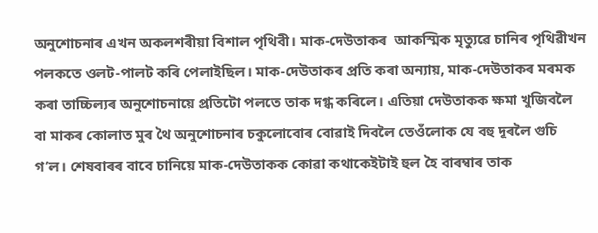অনুশোচনাৰ এখন অকলশৰীয়া বিশাল পৃথিবী। মাক-দেউতাকৰ  আকস্মিক মৃত্যুৱে চানিৰ পৃথিৱীখন পলকতে ওলট-পালট কৰি পেলাইছিল। মাক-দেউতাকৰ প্রতি কৰা অন্যায়, মাক-দেউতাকৰ মৰমক কৰা তাচ্চিল্যৰ অনুশোচনায়ে প্রতিটো পলতে তাক দগ্ধ কৰিলে। এতিয়া দেউতাকক ক্ষমা খুজিবলৈ বা মাকৰ কোলাত মুৰ থৈ অনুশোচনাৰ চকুলোবোৰ বোৱাই দিবলৈ তেওঁলোক যে বহু দূৰলৈ গুচি গ’ল। শেষবাৰৰ বাবে চানিয়ে মাক-দেউতাকক কোৱা কথাকেইটাই হুল হৈ বাৰম্বাৰ তাক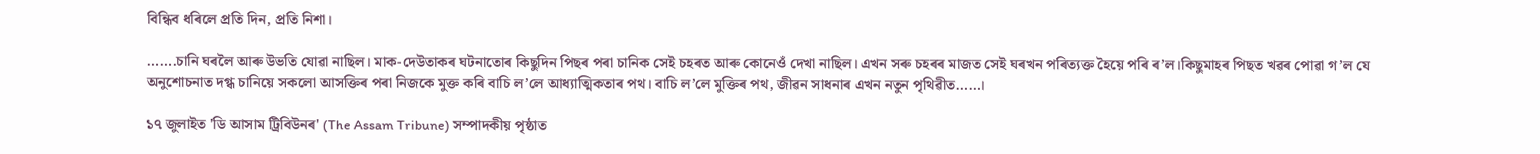বিন্ধিব ধৰিলে প্রতি দিন, প্রতি নিশা।

…….চানি ঘৰলৈ আৰু উভতি যোৱা নাছিল। মাক-দেউতাকৰ ঘটনাতোৰ কিছুদিন পিছৰ পৰা চানিক সেই চহৰত আৰু কোনেওঁ দেখা নাছিল। এখন সৰু চহৰৰ মাজত সেই ঘৰখন পৰিত্যক্ত হৈয়ে পৰি ৰ’ল।কিছুমাহৰ পিছত খৱৰ পোৱা গ’ল যে অনুশোচনাত দগ্ধ চানিয়ে সকলো আসক্তিৰ পৰা নিজকে মুক্ত কৰি বাচি ল’লে আধ্যাত্মিকতাৰ পথ। বাচি ল’লে মুক্তিৰ পথ, জীৱন সাধনাৰ এখন নতুন পৃথিৱীত……।

১৭ জুলাইত 'ডি আসাম ট্রিবিউনৰ' (The Assam Tribune) সম্পাদকীয় পৃষ্ঠাত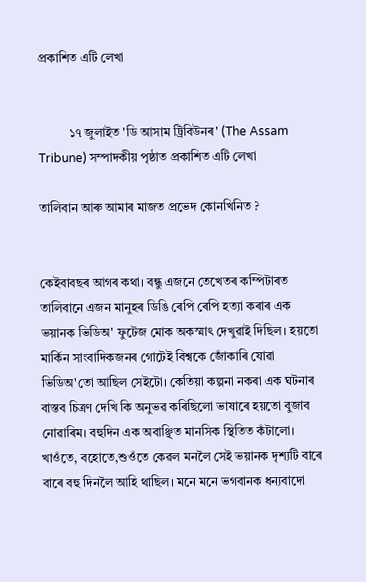প্রকাশিত এটি লেখা


          ১৭ জুলাইত 'ডি আসাম ট্রিবিউনৰ' (The Assam Tribune) সম্পাদকীয় পৃষ্ঠাত প্রকাশিত এটি লেখা

তালিবান আৰু আমাৰ মাজত প্রভেদ কোনখিনিত ?


কেইবাবছৰ আগৰ কথা। বন্ধু এজনে তেখেতৰ কম্পিটাৰত তালিবানে এজন মানুহৰ ডিঙি ৰেপি ৰেপি হত্যা কৰাৰ এক ভয়ানক ভিডিঅ' ফুটেজ মোক অকস্মাৎ দেখুৱাই দিছিল। হয়তো মাৰ্কিন সাংবাদিকজনৰ গোটেই বিশ্বকে জোঁকাৰি যোৱা ভিডিঅ'তো আছিল সেইটো। কেতিয়া কল্পনা নকৰা এক ঘটনাৰ বাস্তব চিত্রণ দেখি কি অনুভৱ কৰিছিলো ভাষাৰে হয়তো বুজাব নোৱাৰিম। বহুদিন এক অবাঞ্ছিত মানসিক স্থিতিত কঁটালো। খাওঁতে, বহোতে,শুওঁতে কেৱল মনলৈ সেই ভয়ানক দৃশ্যটি বাৰে বাৰে বহু দিনলৈ আহি থাছিল। মনে মনে ভগবানক ধন্যবাদো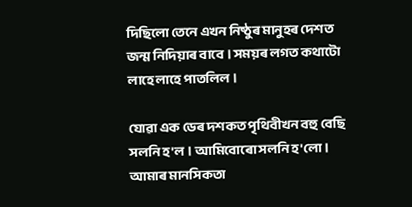দিছিলো তেনে এখন নিষ্ঠুৰ মানুহৰ দেশত জন্ম নিদিয়াৰ বাবে। সময়ৰ লগত কথাটো লাহে লাহে পাতলিল।

যোৱা এক ডেৰ দশকত পৃথিবীখন বহু বেছি সলনি হ'ল। আমিবোৰো সলনি হ'লো। আমাৰ মানসিকতা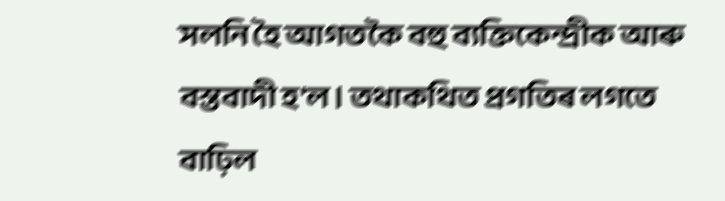সলনি হৈ আগতকৈ বহু ব্যক্তিকেন্দ্রীক আৰু বস্তবাদী হ'ল। তথাকথিত প্রগতিৰ লগতে বাঢ়িল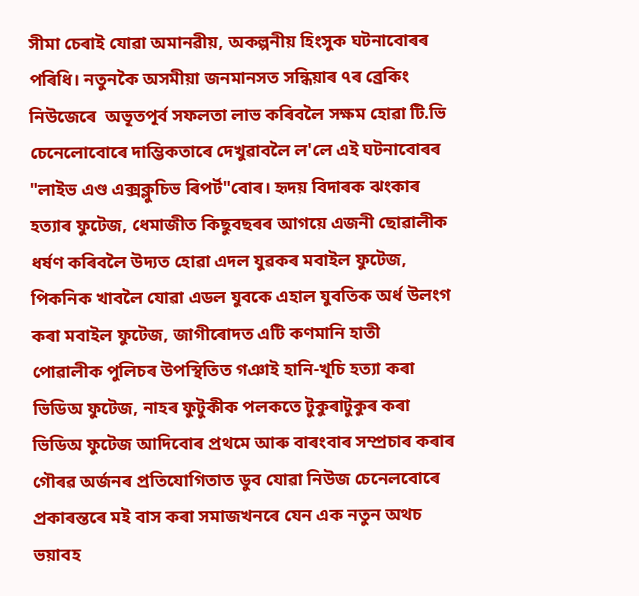সীমা চেৰাই যোৱা অমানৱীয়, অকল্পনীয় হিংসুক ঘটনাবোৰৰ পৰিধি। নতুনকৈ অসমীয়া জনমানসত সন্ধিয়াৰ ৭ৰ ব্রেকিং নিউজেৰে  অভূতপূৰ্ব সফলতা লাভ কৰিবলৈ সক্ষম হোৱা টি.ভি চেনেলোবোৰে দাম্ভিকতাৰে দেখুৱাবলৈ ল'লে এই ঘটনাবোৰৰ "লাইভ এণ্ড এক্সক্লুচিভ ৰিপৰ্ট"বোৰ। হৃদয় বিদাৰক ঝংকাৰ হত্যাৰ ফুটেজ, ধেমাজীত কিছুবছৰৰ আগয়ে এজনী ছোৱালীক ধৰ্ষণ কৰিবলৈ উদ্যত হোৱা এদল যুৱকৰ মবাইল ফুটেজ, পিকনিক খাবলৈ যোৱা এডল যুবকে এহাল যুবতিক অৰ্ধ উলংগ কৰা মবাইল ফুটেজ, জাগীৰোদত এটি কণমানি হাতী পোৱালীক পুলিচৰ উপস্থিতিত গঞাই হানি-খূচি হত্যা কৰা ভিডিঅ ফুটেজ, নাহৰ ফুটুকীক পলকতে টুকুৰাটুকুৰ কৰা ভিডিঅ ফুটেজ আদিবোৰ প্রথমে আৰু বাৰংবাৰ সম্প্রচাৰ কৰাৰ  গৌৰৱ অৰ্জনৰ প্রতিযোগিতাত ডুব যোৱা নিউজ চেনেলবোৰে প্রকাৰন্তৰে মই বাস কৰা সমাজখনৰে যেন এক নতুন অথচ ভয়াবহ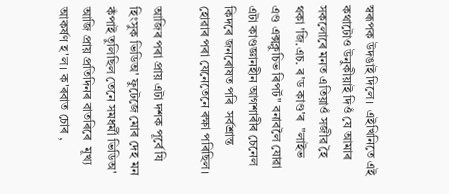স্বৰূপক উদঙাই দিলে।  এইখিনিতে এই কথাটোও উনুকীয়াই দিওঁ যে আমাৰ সকলোৰে মনত এতিয়াওঁ সজীৱ হৈ থকা 'জি.এচ. ৰ'ড কাণ্ড'ৰ  "লাইভ এণ্ড এক্সক্লুচিভ ৰিপৰ্ট" বনাবলৈ যোৱা এটা কাণ্ডজ্ঞানহীন আগশাৰীৰ চেনেল কিদৰে জনৰোষত পৰি  সৰ্বশ্রান্ত হোৱাৰ পৰা যেনেতেনে ৰক্ষা পৰিছিল।

আজিৰ পৰা প্রায় এটা দশক পূৰ্বে যি হিংসুক ভিডিঅ' ফুটেজে মোৰ দেহ মন কঁপাই তুলিছিল তেনে সমধৰ্মী ভিডিঅ' আজি প্রায় প্রতিদিনৰ বাতৰিৰে  মূখ্য আকৰ্ষণ হ'ল। ক'ৰবাত চোৰ ,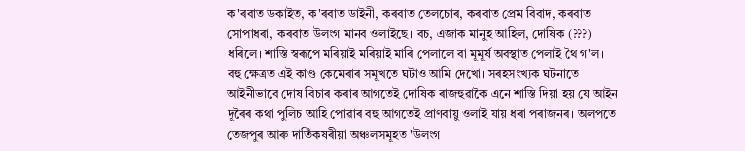ক'ৰবাত ডকাইত, ক'ৰবাত ডাইনী, কৰবাত তেলচোৰ, কৰবাত প্রেম বিবাদ, কৰবাত সোপাধৰা, কৰবাত উলংগ মানব ওলাইছে। বচ, এজাক মানুহ আহিল, দোষিক (???) ধৰিলে। শাস্তি স্বৰূপে মৰিয়াই মৰিয়াই মাৰি পেলালে বা মূমূৰ্ষ অবস্থাত পেলাই থৈ গ'ল।  বহু ক্ষেত্রত এই কাণ্ড কেমেৰাৰ সমূখতে ঘটাও আমি দেখো। সৰহসংখ্যক ঘটনাতে আইনীভাবে দোষ বিচাৰ কৰাৰ আগতেই দোষিক ৰাজহুৱাকৈ এনে শাস্তি দিয়া হয় যে আইন দূৰৈৰ কথা পুলিচ আহি পোৱাৰ বহু আগতেই প্রাণবায়ু ওলাই যায় ধৰা পৰাজনৰ। অলপতে তেজপুৰ আৰু দাতিঁকষৰীয়া অঞ্চলসমূহত 'উলংগ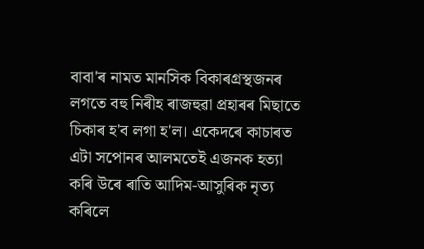বাবা'ৰ নামত মানসিক বিকাৰগ্রস্থজনৰ লগতে বহু নিৰীহ ৰাজহুৱা প্রহাৰৰ মিছাতে চিকাৰ হ'ব লগা হ'ল। একেদৰে কাচাৰত এটা সপোনৰ আলমতেই এজনক হত্যা কৰি উৰে ৰাতি আদিম-আসুৰিক নৃত্য কৰিলে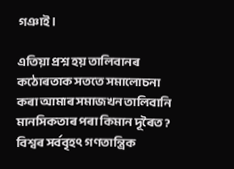গঞাই।

এতিয়া প্রশ্ন হয় তালিবানৰ কঠোৰতাক সততে সমালোচনা কৰা আমাৰ সমাজখন তালিবানি মানসিকতাৰ পৰা কিমান দূৰৈত? বিশ্বৰ সৰ্ববৃহৎ গণতান্ত্রিক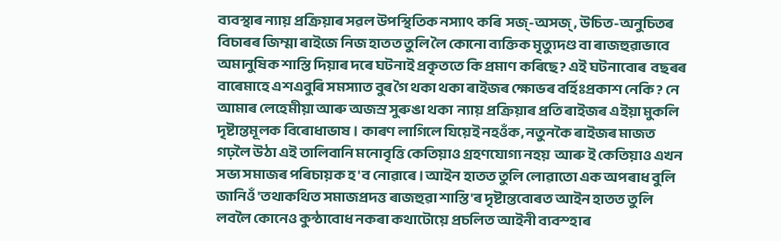ব্যবস্থাৰ ন্যায় প্রক্রিয়াৰ সৱল উপস্থিতিক নস্যাৎ কৰি  সজ্-অসজ্, উচিত-অনুচিতৰ বিচাৰৰ জিম্মা ৰাইজে নিজ হাতত তুলি লৈ কোনো ব্যক্তিক মৃত্যুদণ্ড বা ৰাজহুৱাভাবে অমানুষিক শাস্তি দিয়াৰ দৰে ঘটনাই প্রকৃততে কি প্রমাণ কৰিছে? এই ঘটনাবোৰ  বছৰৰ বাৰেমাহে এশএবুৰি সমস্যাত বুৰ গৈ থকা থকা ৰাইজৰ ক্ষোভৰ বৰ্হিঃপ্রকাশ নেকি? নে আমাৰ লেহেমীয়া আৰু অজস্র সুৰুঙা থকা  ন্যায় প্রক্রিয়াৰ প্রতি ৰাইজৰ এইয়া মুকলি দৃষ্টান্তমূলক বিৰোধাভাষ। কাৰণ লাগিলে যিয়েই নহওঁক, নতুনকৈ ৰাইজৰ মাজত গঢ়লৈ উঠা এই তালিবানি মনোবৃত্তি কেতিয়াও গ্রহণযোগ্য নহয়  আৰু ই কেতিয়াও এখন সভ্য সমাজৰ পৰিচায়ক হ'ব নোৱাৰে। আইন হাতত তুলি লোৱাতো এক অপৰাধ বুলি জানিওঁ 'তথাকথিত সমাজপ্রদত্ত ৰাজহুৱা শাস্তি'ৰ দৃষ্টান্তবোৰত আইন হাতত তুলি লবলৈ কোনেও কুন্ঠাবোধ নকৰা কথাটোয়ে প্রচলিত আইনী ব্যবস্হাৰ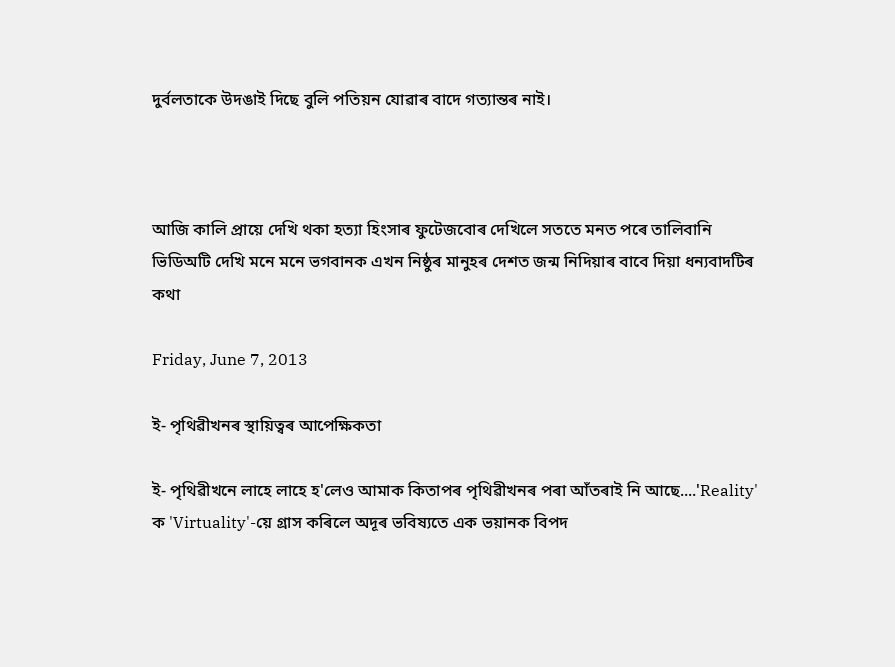দুৰ্বলতাকে উদঙাই দিছে বুলি পতিয়ন যোৱাৰ বাদে গত্যান্তৰ নাই।



আজি কালি প্রায়ে দেখি থকা হত্যা হিংসাৰ ফুটেজবোৰ দেখিলে সততে মনত পৰে তালিবানি ভিডিঅটি দেখি মনে মনে ভগবানক এখন নিষ্ঠুৰ মানুহৰ দেশত জন্ম নিদিয়াৰ বাবে দিয়া ধন্যবাদটিৰ কথা

Friday, June 7, 2013

ই- পৃথিৱীখনৰ স্থায়িত্বৰ আপেক্ষিকতা

ই- পৃথিৱীখনে লাহে লাহে হ'লেও আমাক কিতাপৰ পৃথিৱীখনৰ পৰা আঁতৰাই নি আছে....'Reality' ক 'Virtuality'-য়ে গ্রাস কৰিলে অদূৰ ভবিষ্যতে এক ভয়ানক বিপদ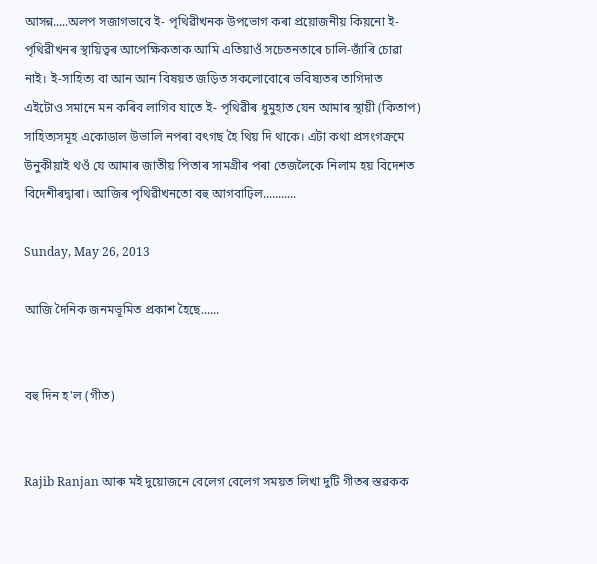আসন্ন.....অলপ সজাগভাবে ই- পৃথিৱীখনক উপভোগ কৰা প্রয়োজনীয় কিয়নো ই- পৃথিৱীখনৰ স্থায়িত্বৰ আপেক্ষিকতাক আমি এতিয়াওঁ সচেতনতাৰে চালি-জাঁৰি চোৱা নাই। ই-সাহিত্য বা আন আন বিষয়ত জড়িত সকলোবোৰে ভবিষ্যতৰ তাগিদাত এইটোও সমানে মন কৰিব লাগিব যাতে ই- পৃথিৱীৰ ধুমুহাত যেন আমাৰ স্থায়ী (কিতাপ) সাহিত্যসমূহ একোডাল উভালি নপৰা বৎগছ হৈ থিয় দি থাকে। এটা কথা প্রসংগক্রমে উনুকীয়াই থওঁ যে আমাৰ জাতীয় পিতাৰ সামগ্রীৰ পৰা তেজলৈকে নিলাম হয় বিদেশত বিদেশীৰদ্বাৰা। আজিৰ পৃথিৱীখনতো বহু আগবাঢ়িল...........

Sunday, May 26, 2013

আজি দৈনিক জনমভূমিত প্রকাশ হৈছে......


বহু দিন হ'ল (গীত)


Rajib Ranjan আৰু মই দুয়োজনে বেলেগ বেলেগ সময়ত লিখা দুটি গীতৰ স্তৱকক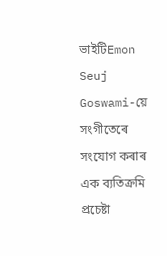ভাইটিEmon Seuj Goswami-য়ে সংগীতেৰে সংযোগ কৰাৰ এক ব্যতিক্রমি প্রচেষ্টা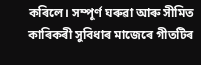কৰিলে। সম্পূৰ্ণ ঘৰুৱা আৰু সীমিত কাৰিকৰী সুবিধাৰ মাজেৰে গীতটিৰ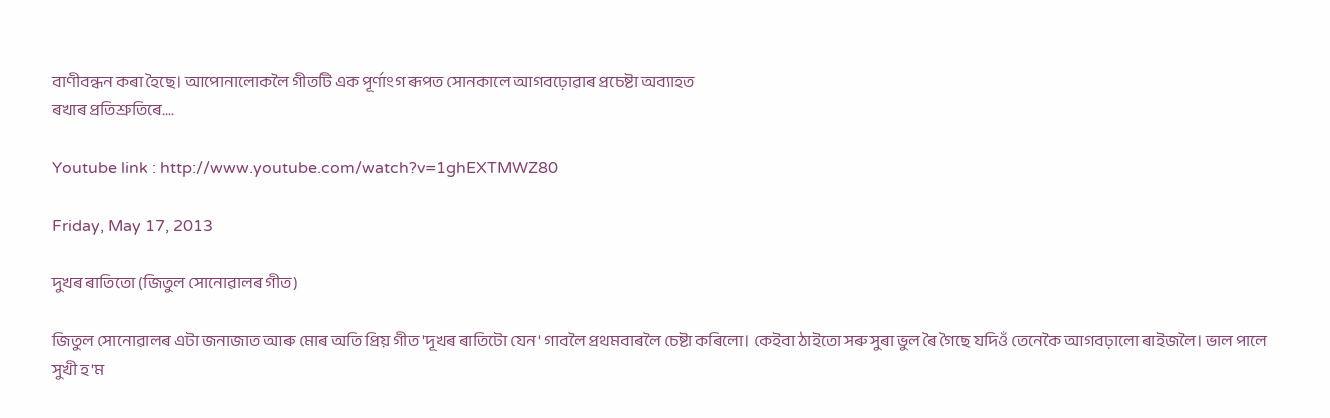বাণীবন্ধন কৰা হৈছে। আপোনালোকলৈ গীতটি এক পূৰ্ণাংগ ৰূপত সোনকালে আগবঢ়োৱাৰ প্রচেষ্টা অব্যাহত
ৰখাৰ প্ৰতিশ্ৰুতিৰে....

Youtube link : http://www.youtube.com/watch?v=1ghEXTMWZ80

Friday, May 17, 2013

দুখৰ ৰাতিতো (জিতুল সোনোৱালৰ গীত)

জিতুল সোনোৱালৰ এটা জনাজাত আৰু মোৰ অতি প্রিয় গীত 'দূখৰ ৰাতিটো যেন' গাবলৈ প্রথমবাৰলৈ চেষ্টা কৰিলো। কেইবা ঠাইতো সৰু সুৰা ভুল ৰৈ গৈছে যদিওঁ তেনেকৈ আগবঢ়ালো ৰাইজলৈ। ভাল পালে সুখী হ'ম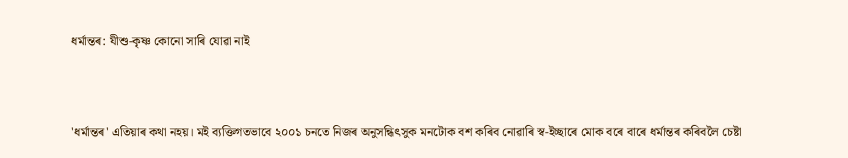ধৰ্মান্তৰ: যীশু-কৃষ্ণ কোনো সাৰি যোৱা নাই



'ধৰ্মান্তৰ' এতিয়াৰ কথা নহয়। মই ব্যক্তিগতভাবে ২০০১ চনতে নিজৰ অনুসন্ধিৎসুক মনটোক বশ কৰিব নোৱাৰি স্ব-ইচ্ছাৰে মোক বৰে বাৰে ধৰ্মান্তৰ কৰিবলৈ চেষ্টা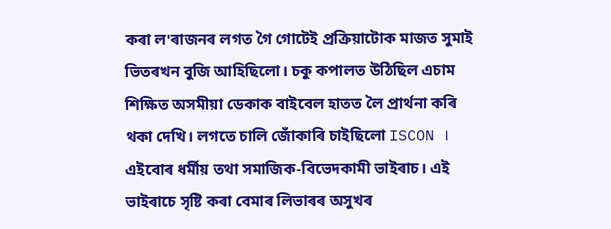কৰা ল'ৰাজনৰ লগত গৈ গোটেই প্রক্রিয়াটোক মাজত সুমাই ভিতৰখন বুজি আহিছিলো। চকু কপালত উঠিছিল এচাম শিক্ষিত অসমীয়া ডেকাক বাইবেল হাতত লৈ প্রাৰ্থনা কৰি থকা দেখি। লগতে চালি জোঁকাৰি চাইছিলো ISCON । এইবোৰ ধৰ্মীয় তথা সমাজিক-বিভেদকামী ভাইৰাচ। এই ভাইৰাচে সৃষ্টি কৰা বেমাৰ লিভাৰৰ অসুখৰ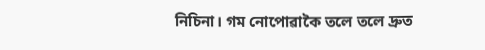নিচিনা। গম নোপোৱাকৈ তলে তলে দ্রুত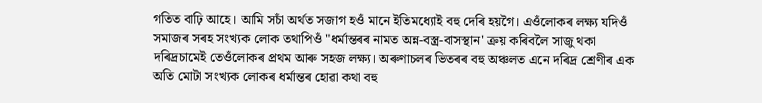গতিত বাঢ়ি আহে। আমি সচাঁ অৰ্থত সজাগ হওঁ মানে ইতিমধ্যোই বহু দেৰি হয়গৈ। এওঁলোকৰ লক্ষ্য যদিওঁ সমাজৰ সৰহ সংখ্যক লোক তথাপিওঁ "ধৰ্মান্তৰৰ নামত অন্ন-বস্ত্র-বাসস্থান' ক্রয় কৰিবলৈ সাজু থকা দৰিদ্রচামেই তেওঁলোকৰ প্রথম আৰু সহজ লক্ষ্য। অৰুণাচলৰ ভিতৰৰ বহু অঞ্চলত এনে দৰিদ্র শ্রেণীৰ এক অতি মোটা সংখ্যক লোকৰ ধৰ্মান্তৰ হোৱা কথা বহু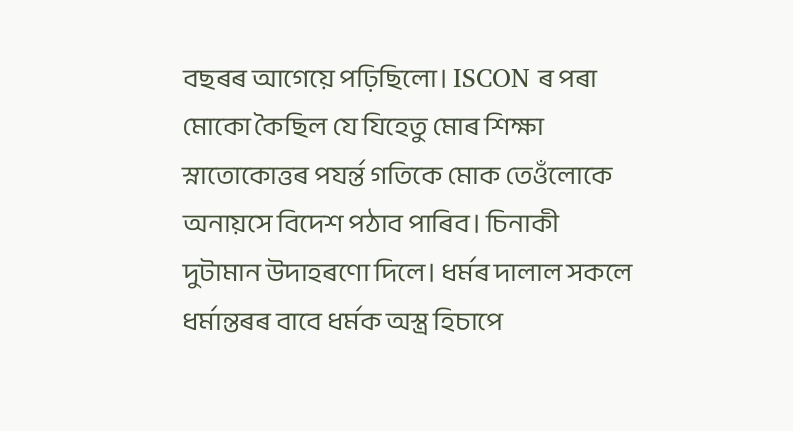বছৰৰ আগেয়ে পঢ়িছিলো। ISCON ৰ পৰা মোকো কৈছিল যে যিহেতু মোৰ শিক্ষা স্নাতোকোত্তৰ পযৰ্ন্ত গতিকে মোক তেওঁলোকে অনায়সে বিদেশ পঠাব পাৰিব। চিনাকী দুটামান উদাহৰণো দিলে। ধৰ্মৰ দালাল সকলে ধৰ্মান্তৰৰ বাবে ধৰ্মক অস্ত্র হিচাপে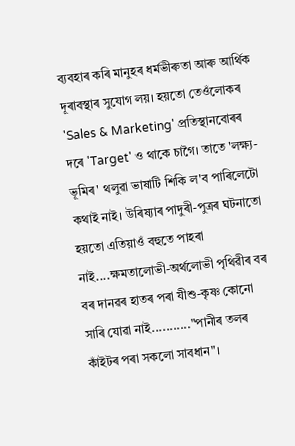ব্যবহাৰ কৰি মানুহৰ ধৰ্মভীৰুতা আৰু আৰ্থিক দূৰাবস্থাৰ সুযোগ লয়। হয়তো তেওঁলোকৰ 'Sales & Marketing' প্রতিস্থানবোৰৰ দৰে 'Target' ও থাকে চাগৈ। তাতে 'লক্ষ্য-ভূমিৰ' থলুৱা ভাষাটি শিকি ল'ব পাৰিলেটো কথাই নাই। উৰিষ্যাৰ পাদুৰী-পুত্রৰ ঘটনাতো হয়তো এতিয়াওঁ বহুতে পাহৰা নাই....ক্ষমতালোভী-অৰ্থলোভী পৃথিৱীৰ বৰ বৰ দানৱৰ হাতৰ পৰা যীশু-কৃষ্ণ কোনো সাৰি যোৱা নাই..........."পানীৰ তলৰ কাঁইটৰ পৰা সকলো সাবধান"।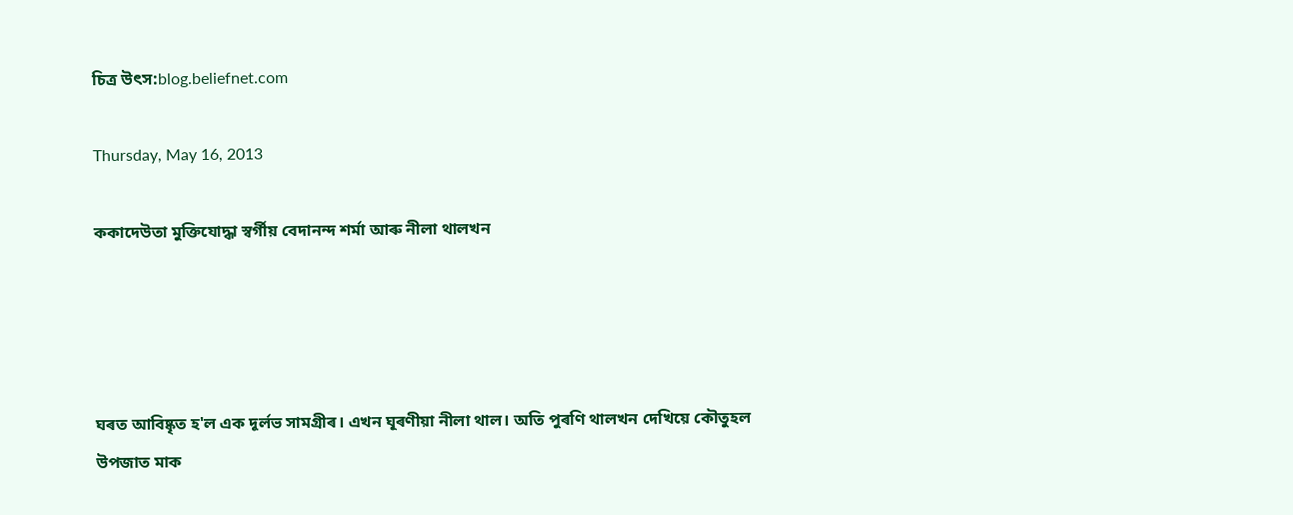চিত্র উৎস:blog.beliefnet.com

Thursday, May 16, 2013

ককাদেউতা মুক্তিযোদ্ধা স্বৰ্গীয় বেদানন্দ শৰ্মা আৰু নীলা থালখন




ঘৰত আবিষ্কৃত হ'ল এক দূৰ্লভ সামগ্রীৰ। এখন ঘূৰণীয়া নীলা থাল। অতি পুৰণি থালখন দেখিয়ে কৌতুহল উপজাত মাক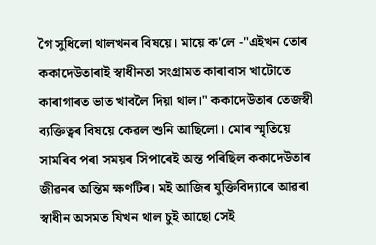গৈ সুধিলো থালখনৰ বিষয়ে। মায়ে ক'লে -"এইখন তোৰ ককাদেউতাৰাই স্বাধীনতা সংগ্রামত কাৰাবাস খাটোতে কাৰাগাৰত ভাত খাবলৈ দিয়া থাল।" ককাদেউতাৰ তেজস্বী ব্যক্তিত্বৰ বিষয়ে কেৱল শুনি আছিলো। মোৰ স্মৃতিয়ে সামৰিব পৰা সময়ৰ সিপাৰেই অন্ত পৰিছিল ককাদেউতাৰ জীৱনৰ অন্তিম ক্ষণটিৰ। মই আজিৰ যুক্তিবিদ্যাৰে আৱৰা স্বাধীন অসমত যিখন থাল চুই আছো সেই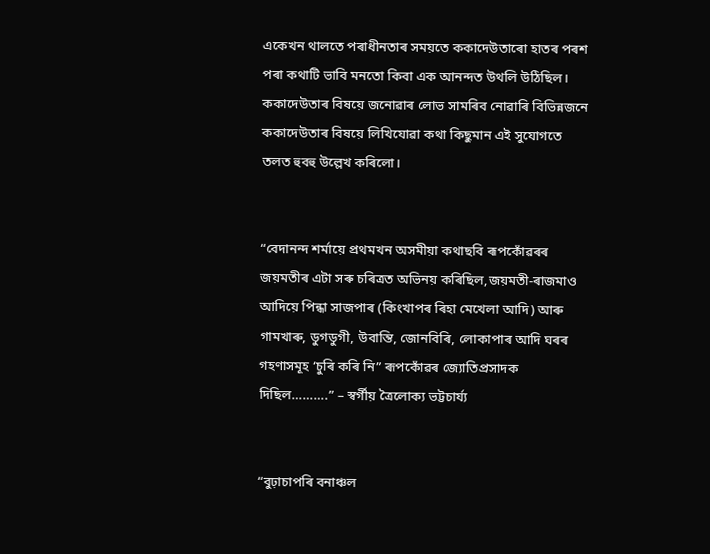একেখন থালতে পৰাধীনতাৰ সময়তে ককাদেউতাৰো হাতৰ পৰশ পৰা কথাটি ভাবি মনতো কিবা এক আনন্দত উথলি উঠিছিল। ককাদেউতাৰ বিষয়ে জনোৱাৰ লোভ সামৰিব নোৱাৰি বিভিন্নজনে ককাদেউতাৰ বিষয়ে লিখিযোৱা কথা কিছুমান এই সুযোগতে তলত হুবহু উল্লেখ কৰিলো।


“বেদানন্দ শৰ্মায়ে প্রথমখন অসমীয়া কথাছবি ৰূপকোঁৱৰৰ জয়মতীৰ এটা সৰু চৰিত্রত অভিনয় কৰিছিল,জয়মতী-ৰাজমাও আদিয়ে পিন্ধা সাজপাৰ (কিংখাপৰ ৰিহা মেখেলা আদি) আৰু গামখাৰু, ডুগডুগী, উবান্তি, জোনবিৰি, লোকাপাৰ আদি ঘৰৰ গহণাসমূহ ‘চুৰি কৰি নি” ৰূপকোঁৱৰ জ্যোতিপ্রসাদক দিছিল……….” – স্বৰ্গীয় ত্রৈলোক্য ভট্টচাৰ্য্য


“বুঢ়াচাপৰি বনাঞ্চল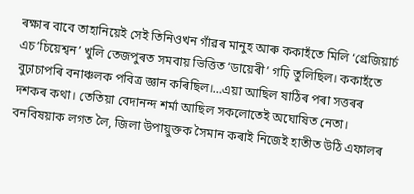ৰক্ষাৰ বাবে তাহানিয়েই সেই তিনিওখন গাঁৱৰ মানুহ আৰু ককাহঁতে মিলি ‘গ্রেজিয়াৰ্চ এচ’চিয়েশ্বন’ খুলি তেজপুৰত সমবায় ভিত্তিত ‘ডায়েৰী’ গঢ়ি তুলিছিল। ককাহঁতে বুঢ়াচাপৰি বনাঞ্চলক পবিত্র জ্ঞান কৰিছিল।…এয়া আছিল ষাঠিৰ পৰা সত্তৰৰ দশকৰ কথা। তেতিয়া বেদানন্দ শৰ্মা আছিল সকলোতেই অঘোষিত নেতা। বনবিষয়াক লগত লৈ, জিলা উপায়ুক্তক সৈমান কৰাই নিজেই হাতীত উঠি এফালৰ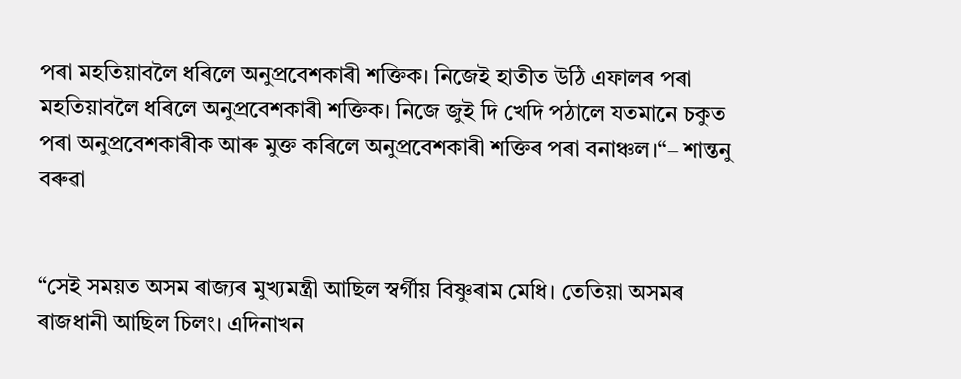পৰা মহতিয়াবলৈ ধৰিলে অনুপ্রবেশকাৰী শক্তিক। নিজেই হাতীত উঠি এফালৰ পৰা মহতিয়াবলৈ ধৰিলে অনুপ্রবেশকাৰী শক্তিক। নিজে জুই দি খেদি পঠালে যতমানে চকুত পৰা অনুপ্রবেশকাৰীক আৰু মুক্ত কৰিলে অনুপ্রবেশকাৰী শক্তিৰ পৰা বনাঞ্চল।“– শান্তনু বৰুৱা


“সেই সময়ত অসম ৰাজ্যৰ মুখ্যমন্ত্রী আছিল স্বৰ্গীয় বিষ্ণুৰাম মেধি। তেতিয়া অসমৰ ৰাজধানী আছিল চিলং। এদিনাখন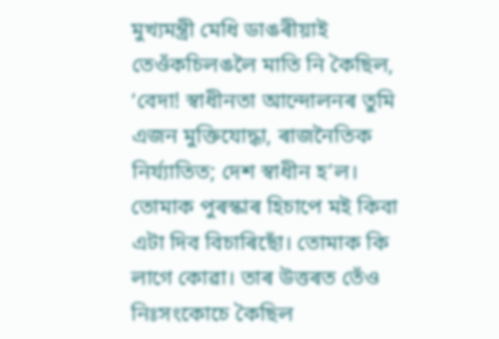মুখ্যমন্ত্রী মেধি ডাঙৰীয়াই তেওঁকচিলঙলৈ মাতি নি কৈছিল, ‘বেদা! স্বাধীনতা আন্দোলনৰ তুমি এজন মুক্তিযোদ্ধা, ৰাজনৈতিক নিৰ্য্যাতিত; দেশ স্বাধীন হ’ল। তোমাক পুৰস্কাৰ হিচাপে মই কিবা এটা দিব বিচাৰিছোঁ। তোমাক কি লাগে কোৱা। তাৰ উত্তৰত তেঁও নিঃসংকোচে কৈছিল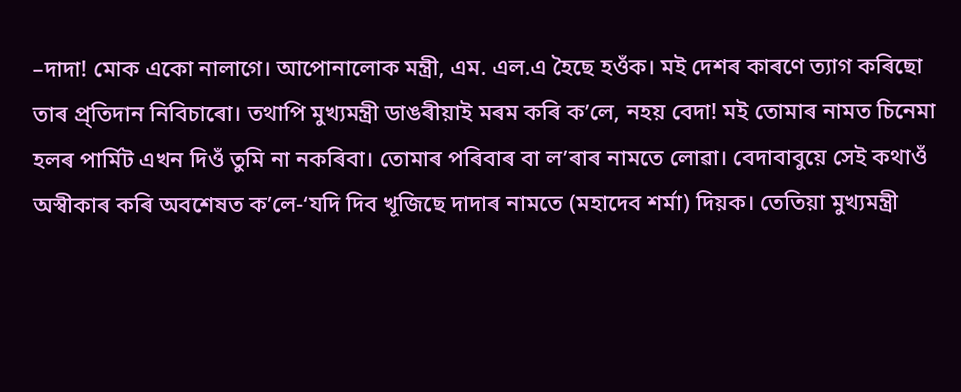–দাদা! মোক একো নালাগে। আপোনালোক মন্ত্রী, এম. এল.এ হৈছে হওঁক। মই দেশৰ কাৰণে ত্যাগ কৰিছো তাৰ প্র্তিদান নিবিচাৰো। তথাপি মুখ্যমন্ত্রী ডাঙৰীয়াই মৰম কৰি ক’লে, নহয় বেদা! মই তোমাৰ নামত চিনেমা হলৰ পাৰ্মিট এখন দিওঁ তুমি না নকৰিবা। তোমাৰ পৰিবাৰ বা ল’ৰাৰ নামতে লোৱা। বেদাবাবুয়ে সেই কথাওঁ অস্বীকাৰ কৰি অবশেষত ক’লে-‘যদি দিব খূজিছে দাদাৰ নামতে (মহাদেব শৰ্মা) দিয়ক। তেতিয়া মুখ্যমন্ত্রী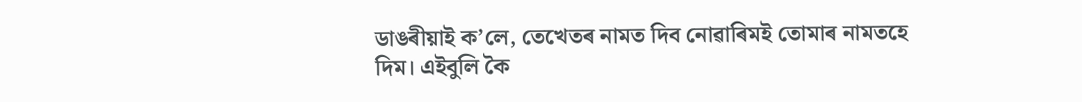ডাঙৰীয়াই ক’লে, তেখেতৰ নামত দিব নোৱাৰিমই তোমাৰ নামতহে দিম। এইবুলি কৈ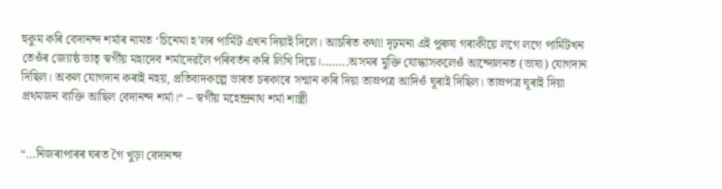হুকুম কৰি বেদানন্দ শৰ্মাৰ নামত ‘চিনেমা হ’লৰ পাৰ্মিট এখন দিয়াই দিলে। আচৰিত কথা! দৃঢ়মনা এই পুৰুষ গৰাকীয়ে লগে লগে পাৰ্মিটখন তেওঁৰ জ্যোষ্ঠ ভাতৃ স্বৰ্গীয় মহাদেব শৰ্মাদেৱলৈ পৰিবৰ্তন কৰি লিখি দিয়ে।……..অসমৰ মুক্তি যোদ্ধাসকলেওঁ আন্দোলনত (ভাষা) যোগদান দিছিল। অকল যোগদান কৰাই নহয়, প্রতিবাদকল্পে ভাৰত চৰকাৰে সন্মান কৰি দিয়া তাম্রপত্র আদিওঁ ঘূৰাই দিছিল। তাম্রপত্র ঘূৰাই দিয়া প্রথমজন ব্যক্তি আছিল বেদানন্দ শৰ্মা।“ – স্বৰ্গীয় মহেন্দ্রনাথ শৰ্মা শাস্ত্রী


“…নিজৰাপাৰৰ ঘৰত গৈ খুড়া বেদানন্দ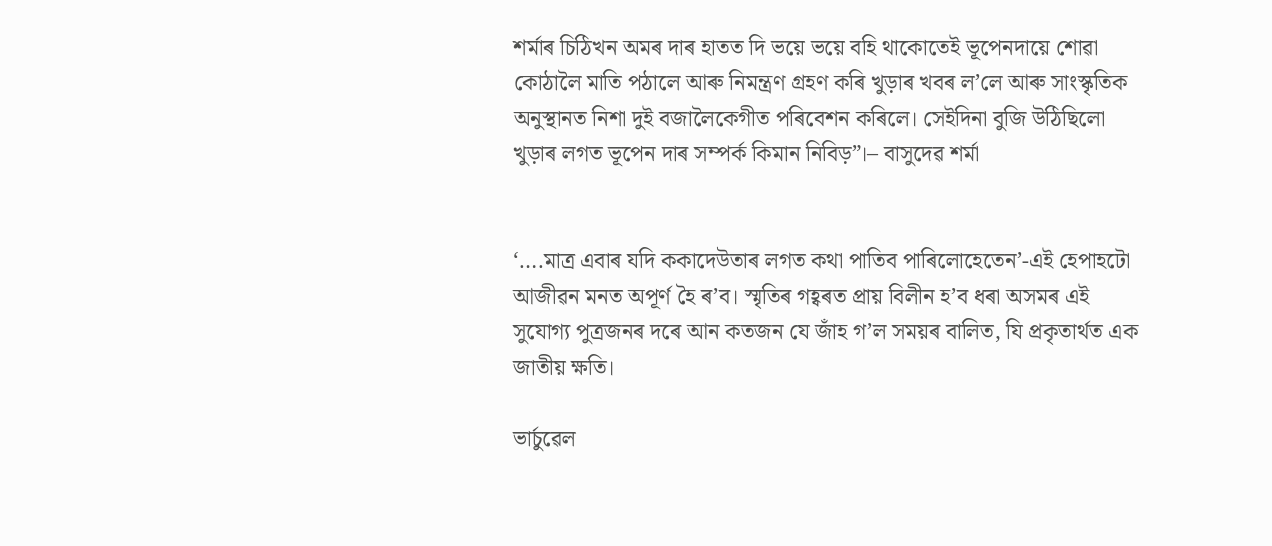শৰ্মাৰ চিঠিখন অমৰ দাৰ হাতত দি ভয়ে ভয়ে বহি থাকোতেই ভূপেনদায়ে শোৱা কোঠালৈ মাতি পঠালে আৰু নিমন্ত্রণ গ্রহণ কৰি খুড়াৰ খবৰ ল’লে আৰু সাংস্কৃতিক অনুস্থানত নিশা দুই বজালৈকেগীত পৰিবেশন কৰিলে। সেইদিনা বুজি উঠিছিলো খুড়াৰ লগত ভূপেন দাৰ সম্পৰ্ক কিমান নিবিড়”।– বাসুদেৱ শৰ্মা


‘….মাত্র এবাৰ যদি ককাদেউতাৰ লগত কথা পাতিব পাৰিলোহেতেন’-এই হেপাহটো আজীৱন মনত অপূৰ্ণ হৈ ৰ’ব। স্মৃতিৰ গহ্বৰত প্রায় বিলীন হ’ব ধৰা অসমৰ এই সুযোগ্য পুত্রজনৰ দৰে আন কতজন যে জাঁহ গ’ল সময়ৰ বালিত, যি প্রকৃতাৰ্থত এক জাতীয় ক্ষতি।

ভাৰ্চুৱেল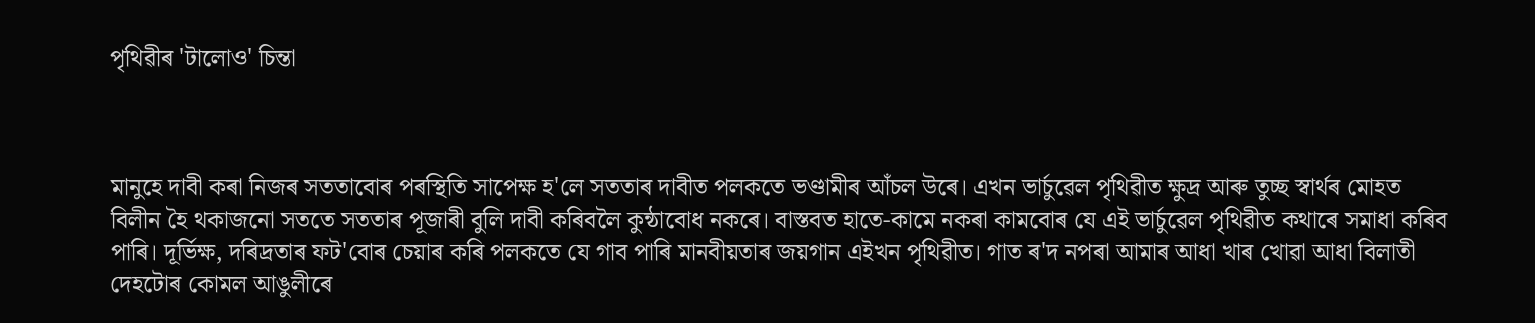পৃথিৱীৰ 'টালোও' চিন্তা



মানুহে দাবী কৰা নিজৰ সততাবোৰ পৰস্থিতি সাপেক্ষ হ'লে সততাৰ দাবীত পলকতে ভণ্ডামীৰ আঁচল উৰে। এখন ভাৰ্চুৱেল পৃথিৱীত ক্ষুদ্র আৰু তুচ্ছ স্বাৰ্থৰ মোহত বিলীন হৈ থকাজনো সততে সততাৰ পূজাৰী বুলি দাবী কৰিবলৈ কুন্ঠাবোধ নকৰে। বাস্তবত হাতে-কামে নকৰা কামবোৰ যে এই ভাৰ্চুৱেল পৃথিৱীত কথাৰে সমাধা কৰিব পাৰি। দূৰ্ভিক্ষ, দৰিদ্রতাৰ ফট'বোৰ চেয়াৰ কৰি পলকতে যে গাব পাৰি মানবীয়তাৰ জয়গান এইখন পৃথিৱীত। গাত ৰ'দ নপৰা আমাৰ আধা খাৰ খোৱা আধা বিলাতী দেহটোৰ কোমল আঙুলীৰে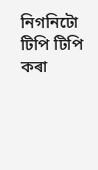নিগনিটো টিপি টিপি কৰা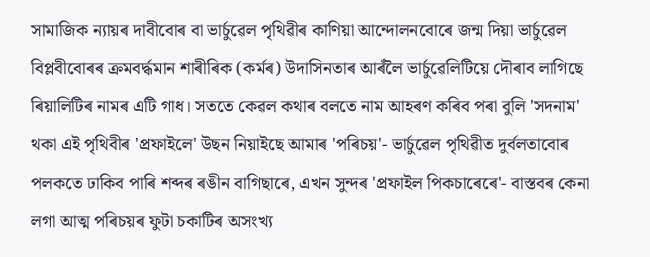সামাজিক ন্যায়ৰ দাবীবোৰ বা ভাৰ্চুৱেল পৃথিৱীৰ কাণিয়া আন্দোলনবোৰে জন্ম দিয়া ভাৰ্চুৱেল বিপ্লবীবোৰৰ ক্রমবৰ্দ্ধমান শাৰীৰিক (কৰ্মৰ) উদাসিনতাৰ আৰঁলৈ ভাৰ্চুৱেলিটিয়ে দৌৰাব লাগিছে ৰিয়ালিটিৰ নামৰ এটি গাধ। সততে কেৱল কথাৰ বলতে নাম আহৰণ কৰিব পৰা বুলি 'সদনাম' থকা এই পৃথিবীৰ 'প্রফাইলে' উছন নিয়াইছে আমাৰ 'পৰিচয়'- ভাৰ্চুৱেল পৃথিৱীত দুৰ্বলতাবোৰ পলকতে ঢাকিব পাৰি শব্দৰ ৰঙীন বাগিছাৰে, এখন সুন্দৰ 'প্রফাইল পিকচাৰেৰে'- বাস্তবৰ কেনা লগা আত্ম পৰিচয়ৰ ফুটা চকাটিৰ অসংখ্য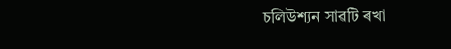চলিউশ্যন সাৱটি ৰখা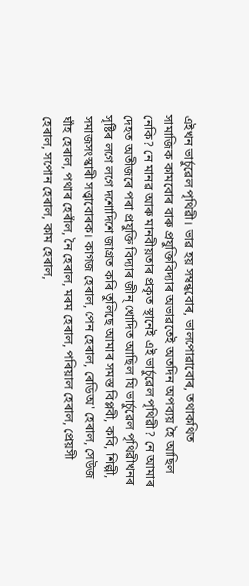এইখন ভাৰ্চুৱেল পৃথিৱী। ভাৱ হয় সম্বন্ধবোৰ, ভালপোৱাবোৰ, তথাকথিত সামাজিক কামবোৰ বাৰু প্রযুক্তিবিদ্যাৰ অভাৱতেই অতদিন অপব্যয় হৈ আছিল নেকি? নে মানৱ আৰু মানবীয়তাৰ প্রকৃত স্থানেই এই ভাৰ্চুৱেল পৃথিৱী? নে আমাৰ দেহত অতীজৰে পৰা প্রযুক্তি বিদ্যাৰ জীন্ খোদিত আছিল যি ভাৰ্চুৱেল পৃথিৱীখনৰ সৃষ্টিৰ লগে লগে দশোদিশে জাগ্রত কৰি তুলিছে আমাৰ সমস্ত বিপ্লবী, কবি, শিল্পী, সমাজসংস্কাৰী সত্ত্বাবোৰক। কাগজ হেৰাল, পেন হেৰাল, ৰেডিঅ' হেৰাল, সেউজ ঘাঁহ হেৰাল, পথাৰ হেৰাঁল, নৈ হেৰাল, মৰম হেৰাল, পৰিয়াল হেৰাল, প্রেয়সী হেৰাল, সপোন হেৰাল, কাম হেৰাল,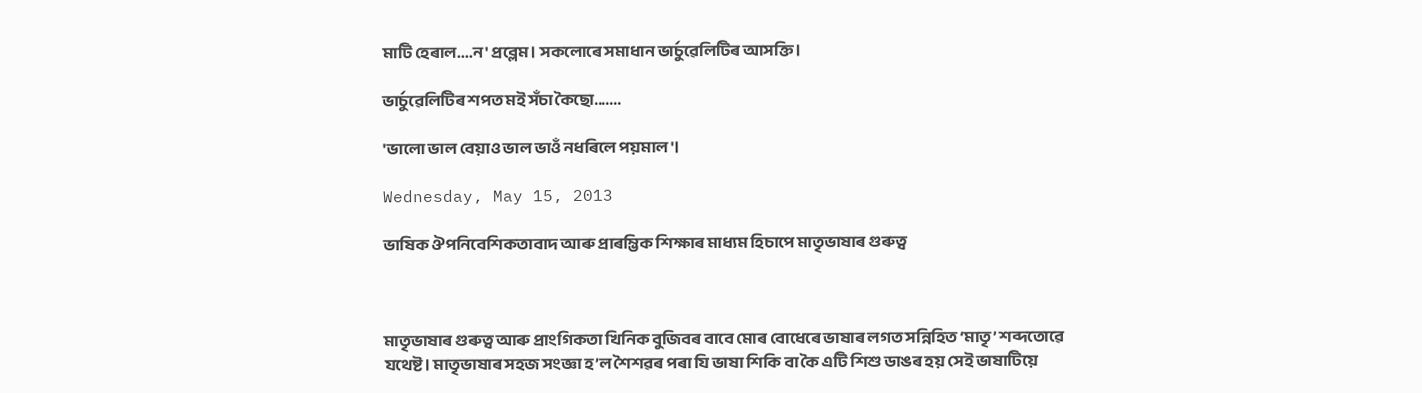মাটি হেৰাল....ন' প্রব্লেম। সকলোৰে সমাধান ভাৰ্চুৱেলিটিৰ আসক্তি।

ভাৰ্চুৱেলিটিৰ শপত মই সঁচা কৈছো.......

'ভালো ভাল বেয়াও ভাল ভাওঁ নধৰিলে পয়মাল'।

Wednesday, May 15, 2013

ভাষিক ঔপনিবেশিকতাবাদ আৰু প্রাৰম্ভিক শিক্ষাৰ মাধ্যম হিচাপে মাতৃভাষাৰ গুৰুত্ব



মাতৃভাষাৰ গুৰুত্ব আৰু প্রাংগিকতা খিনিক বুজিবৰ বাবে মোৰ বোধেৰে ভাষাৰ লগত সন্নিহিত ‘মাতৃ’ শব্দতোৱে যথেষ্ট। মাতৃভাষাৰ সহজ সংজ্ঞা হ’ল শৈশৱৰ পৰা যি ভাষা শিকি বা কৈ এটি শিশু ডাঙৰ হয় সেই ভাষাটিয়ে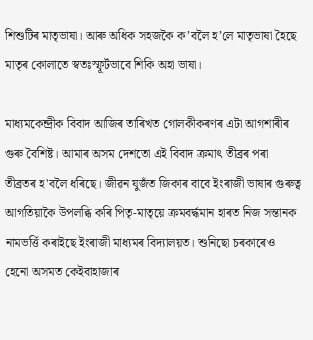শিশুটিৰ মাতৃভাষা। আৰু অধিক সহজকৈ ক’বলৈ হ’লে মাতৃভাষা হৈছে মাতৃৰ কোলাতে স্বতঃস্ফূৰ্টভাবে শিকি অহা ভাষা।

মাধ্যমকেন্দ্রীক বিবাদ আজিৰ তাৰিখত গোলকীকৰণৰ এটা আগশাৰীৰ গুৰু বৈশিষ্ট। আমাৰ অসম দেশতো এই বিবাদ ক্রমাৎ তীব্রৰ পৰা তীব্রতৰ হ'বলৈ ধৰিছে। জীৱন যুজঁত জিকাৰ বাবে ইংৰাজী ভাষাৰ গুৰুত্ব আগতিয়াকৈ উপলব্ধি কৰি পিতৃ-মাতৃয়ে ক্রমবৰ্দ্ধমান হাৰত নিজ সন্তানক নামভৰ্ত্তি কৰাইছে ইংৰাজী মাধ্যমৰ বিদ্যালয়ত। শুনিছো চৰকাৰেও হেনো অসমত কেইবাহাজাৰ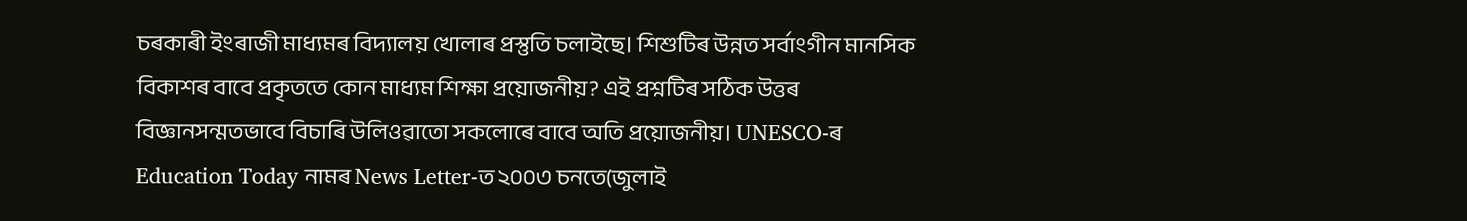চৰকাৰী ইংৰাজী মাধ্যমৰ বিদ্যালয় খোলাৰ প্রস্তুতি চলাইছে। শিশুটিৰ উন্নত সৰ্বাংগীন মানসিক বিকাশৰ বাবে প্রকৃততে কোন মাধ্যম শিক্ষা প্রয়োজনীয়? এই প্রশ্নটিৰ সঠিক উত্তৰ বিজ্ঞানসন্মতভাবে বিচাৰি উলিওৱাতো সকলোৰে বাবে অতি প্রয়োজনীয়। UNESCO-ৰ Education Today নামৰ News Letter-ত ২০০৩ চনতে(জুলাই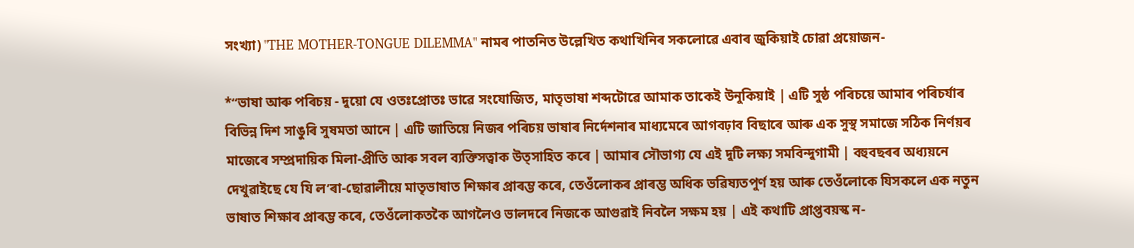সংখ্যা) "THE MOTHER-TONGUE DILEMMA" নামৰ পাতনিত উল্লেখিত কথাখিনিৰ সকলোৱে এবাৰ জুকিয়াই চোৱা প্রয়োজন-

*“ভাষা আৰু পৰিচয় - দুয়ো যে ওতঃপ্ৰোতঃ ভাৱে সংযোজিত, মাতৃভাষা শব্দটোৱে আমাক তাকেই উনুকিয়াই | এটি সুষ্ঠ পৰিচয়ে আমাৰ পৰিচৰ্যাৰ বিভিন্ন দিশ সাঙুৰি সুষমতা আনে | এটি জাতিয়ে নিজৰ পৰিচয় ভাষাৰ নিৰ্দেশনাৰ মাধ্যমেৰে আগবঢ়াব বিছাৰে আৰু এক সুস্থ সমাজে সঠিক নিৰ্ণয়ৰ মাজেৰে সম্প্ৰদায়িক মিলা-প্ৰীতি আৰু সবল ব্যক্তিসত্বাক উত্সাহিত কৰে | আমাৰ সৌভাগ্য যে এই দুটি লক্ষ্য সমবিন্দুগামী | বহুবছৰৰ অধ্যয়নে দেখুৱাইছে যে যি ল’ৰা-ছোৱালীয়ে মাতৃভাষাত শিক্ষাৰ প্ৰাৰম্ভ কৰে, তেওঁলোকৰ প্ৰাৰম্ভ অধিক ভৱিষ্যতপুৰ্ণ হয় আৰু তেওঁলোকে যিসকলে এক নতুন ভাষাত শিক্ষাৰ প্ৰাৰম্ভ কৰে, তেওঁলোকতকৈ আগলৈও ভালদৰে নিজকে আগুৱাই নিবলৈ সক্ষম হয় | এই কথাটি প্ৰাপ্তবয়স্ক ন-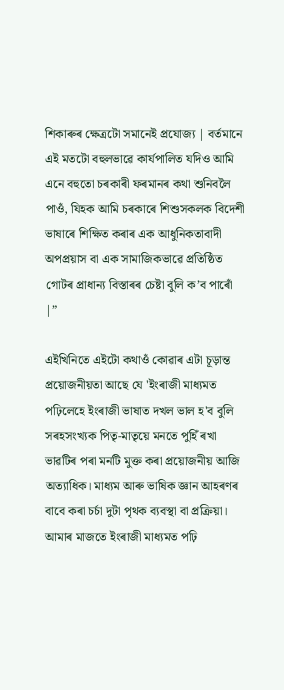শিকাৰুৰ ক্ষেত্ৰটো সমানেই প্ৰযোজ্য | বৰ্তমানে এই মতটো বহুলভাৱে কাৰ্যপালিত যদিও আমি এনে বহুতো চৰকাৰী ফৰমানৰ কথা শুনিবলৈ পাওঁ, যিহক আমি চৰকাৰে শিশুসকলক বিদেশী ভাষাৰে শিক্ষিত কৰাৰ এক আধুনিকতাবাদী অপপ্ৰয়াস বা এক সামাজিকভাৱে প্ৰতিষ্ঠিত গোটৰ প্ৰাধান্য বিস্তাৰৰ চেষ্টা বুলি ক’ব পাৰোঁ |”

এইখিনিতে এইটো কথাওঁ কোৱাৰ এটা চূড়ান্ত প্রয়োজনীয়তা আছে যে 'ইংৰাজী মাধ্যমত পঢ়িলেহে ইংৰাজী ভাষাত দখল ভাল হ'ব বুলি সৰহসংখ্যক পিতৃ-মাতৃয়ে মনতে পুহিঁ ৰখা ভাৱটিৰ পৰা মনটি মুক্ত কৰা প্রয়োজনীয় আজি অত্যাধিক। মাধ্যম আৰু ভাষিক জ্ঞান আহৰণৰ বাবে কৰা চৰ্চা দুটা পৃথক ব্যবস্থা বা প্রক্রিয়া। আমাৰ মাজতে ইংৰাজী মাধ্যমত পঢ়ি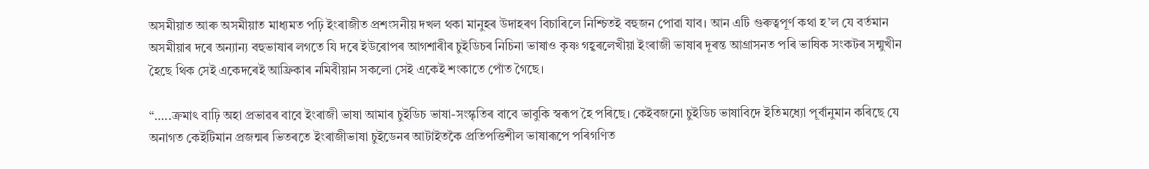অসমীয়াত আৰু অসমীয়াত মাধ্যমত পঢ়ি ইংৰাজীত প্রশংসনীয় দখল থকা মানুহৰ উদাহৰণ বিচাৰিলে নিশ্চিতই বহুজন পোৱা যাব। আন এটি গুৰুত্বপূৰ্ণ কথা হ’ল যে বৰ্তমান অসমীয়াৰ দৰে অন্যান্য বহুভাষাৰ লগতে যি দৰে ইউৰোপৰ আগশাৰীৰ চুইডিচৰ নিচিনা ভাষাও কৃষ্ণ গহ্বৰলেখীয়া ইংৰাজী ভাষাৰ দূৰন্ত আগ্রাসনত পৰি ভাষিক সংকটৰ সন্মুখীন হৈছে থিক সেই একেদৰেই আফ্রিকাৰ নমিবীয়ান সকলো সেই একেই শংকাতে পোঁত গৈছে।

“…..ক্রমাৎ বাঢ়ি অহা প্রভাৱৰ বাবে ইংৰাজী ভাষা আমাৰ চুইডিচ ভাষা-সংস্কৃতিৰ বাবে ভাবুকি স্বৰূপ হৈ পৰিছে। কেইবজনো চুইডিচ ভাষাবিদে ইতিমধ্যো পূৰ্বানুমান কৰিছে যে অনাগত কেইটিমান প্রজন্মৰ ভিতৰতে ইংৰাজীভাষা চুইডেনৰ আটাইতকৈ প্রতিপত্তিশীল ভাষাৰূপে পৰিগণিত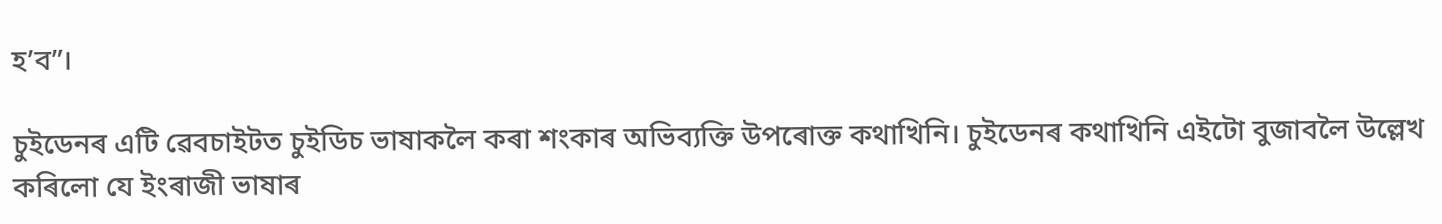হ’ব”।

চুইডেনৰ এটি ৱেবচাইটত চুইডিচ ভাষাকলৈ কৰা শংকাৰ অভিব্যক্তি উপৰোক্ত কথাখিনি। চুইডেনৰ কথাখিনি এইটো বুজাবলৈ উল্লেখ কৰিলো যে ইংৰাজী ভাষাৰ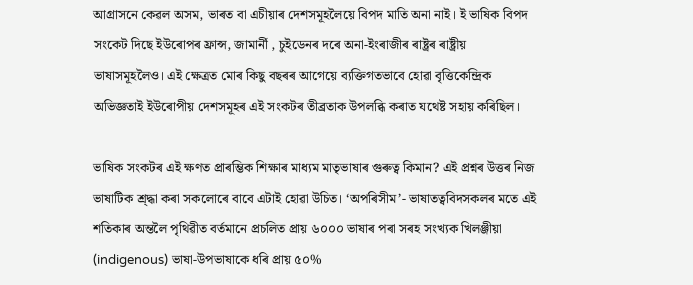আগ্রাসনে কেৱল অসম, ভাৰত বা এচীয়াৰ দেশসমূহলৈয়ে বিপদ মাতি অনা নাই। ই ভাষিক বিপদ সংকেট দিছে ইউৰোপৰ ফ্রান্স, জামাৰ্নী , চুইডেনৰ দৰে অনা-ইংৰাজীৰ ৰাষ্ট্রৰ ৰাষ্ট্রীয় ভাষাসমূহলৈও। এই ক্ষেত্ৰত মোৰ কিছু বছৰৰ আগেয়ে ব্যক্তিগতভাবে হোৱা বৃত্তিকেন্দ্রিক অভিজ্ঞতাই ইউৰোপীয় দেশসমূহৰ এই সংকটৰ তীব্রতাক উপলব্ধি কৰাত যথেষ্ট সহায় কৰিছিল।

ভাষিক সংকটৰ এই ক্ষণত প্রাৰম্ভিক শিক্ষাৰ মাধ্যম মাতৃভাষাৰ গুৰুত্ব কিমান? এই প্রশ্নৰ উত্তৰ নিজ ভাষাটিক শ্র্দ্ধা কৰা সকলোৰে বাবে এটাই হোৱা উচিত। ‘অপৰিসীম’- ভাষাতত্ববিদসকলৰ মতে এই শতিকাৰ অন্তলৈ পৃথিৱীত বৰ্তমানে প্রচলিত প্রায় ৬০০০ ভাষাৰ পৰা সৰহ সংখ্যক খিলঞ্জীয়া (indigenous) ভাষা-উপভাষাকে ধৰি প্রায় ৫০%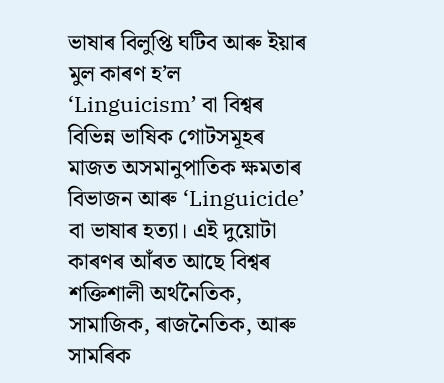ভাষাৰ বিলুপ্তি ঘটিব আৰু ইয়াৰ মুল কাৰণ হ’ল ‘Linguicism’ বা বিশ্বৰ বিভিন্ন ভাষিক গোটসমূহৰ মাজত অসমানুপাতিক ক্ষমতাৰ বিভাজন আৰু ‘Linguicide’ বা ভাষাৰ হত্যা। এই দুয়োটা কাৰণৰ আঁৰত আছে বিশ্বৰ শক্তিশালী অৰ্থনৈতিক, সামাজিক, ৰাজনৈতিক, আৰু সামৰিক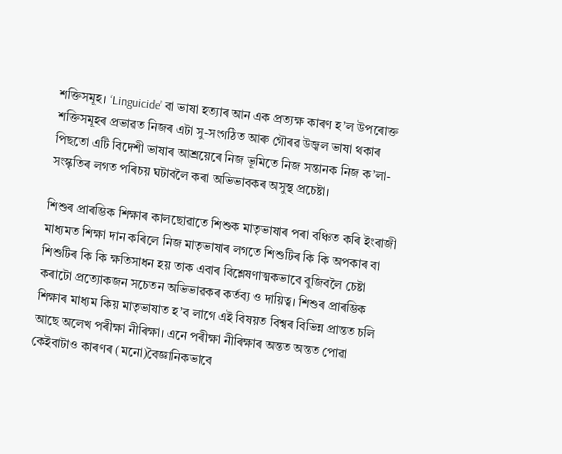শক্তিসমূহ। ‘Linguicide’ বা ভাষা হত্যাৰ আন এক প্রত্যক্ষ কাৰণ হ’ল উপৰোক্ত শক্তিসমূহৰ প্রভাৱত নিজৰ এটা সু-সংগঠিত আৰু গৌৰৱ উজ্বল ভাষা থকাৰ পিছতো এটি বিদেশী ভাষাৰ আশ্রয়েৰে নিজ ভূমিতে নিজ সন্তানক নিজ ক’লা-সংস্কৃতিৰ লগত পৰিচয় ঘটাবলৈ কৰা অভিভাবকৰ অসুস্থ প্রচেষ্টা।

শিশুৰ প্রাৰম্ভিক শিক্ষাৰ কালছোৱাতে শিশুক মাতৃভাষাৰ পৰা বঞ্চিত কৰি ইংৰাজী মাধ্যমত শিক্ষা দান কৰিলে নিজ মাতৃভাষাৰ লগতে শিশুটিৰ কি কি অপকাৰ বা শিশুটিৰ কি কি ক্ষতিসাধন হয় তাক এবাৰ বিশ্লেষণাত্মকভাবে বুজিবলৈ চেষ্টা কৰাটো প্রত্যোকজন সচেতন অভিভাৱকৰ কৰ্তব্য ও দায়িত্ব। শিশুৰ প্রাৰম্ভিক শিক্ষাৰ মাধ্যম কিয় মাতৃভাষাত হ’ব লাগে এই বিষয়ত বিশ্বৰ বিভিন্ন প্রান্তত চলি আছে অলেখ পৰীক্ষা নীৰিক্ষা। এনে পৰীক্ষা নীৰিক্ষাৰ অন্তত অন্তত পোৱা কেইবাটাও কাৰণৰ (মনো)বৈজ্ঞানিকভাবে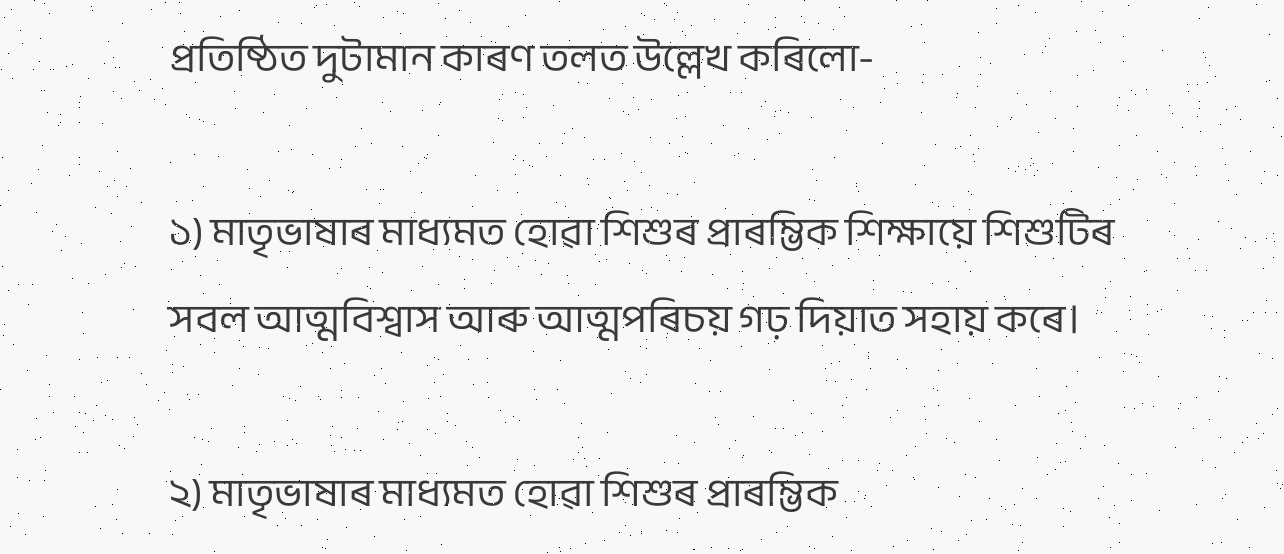প্রতিষ্ঠিত দুটামান কাৰণ তলত উল্লেখ কৰিলো-

১) মাতৃভাষাৰ মাধ্যমত হোৱা শিশুৰ প্রাৰম্ভিক শিক্ষায়ে শিশুটিৰ সবল আত্মবিশ্বাস আৰু আত্মপৰিচয় গঢ় দিয়াত সহায় কৰে।

২) মাতৃভাষাৰ মাধ্যমত হোৱা শিশুৰ প্রাৰম্ভিক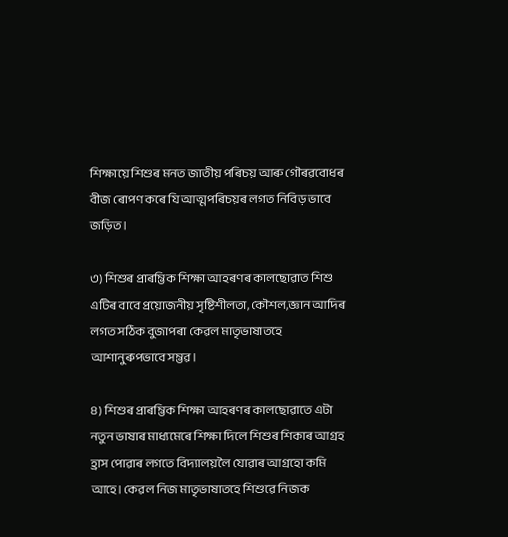শিক্ষায়ে শিশুৰ মনত জাতীয় পৰিচয় আৰু গৌৰৱবোধৰ বীজ ৰোপণ কৰে যি আত্মপৰিচয়ৰ লগত নিবিড় ভাবে জড়িত।

৩) শিশুৰ প্রাৰম্ভিক শিক্ষা আহৰণৰ কালছোৱাত শিশু এটিৰ বাবে প্রয়োজনীয় সৃষ্টিশীলতা, কৌশল,জ্ঞান আদিৰ লগত সঠিক বুজাপৰা কেৱল মাতৃভাষাতহে আশানুৰুপভাবে সম্ভৱ।

৪) শিশুৰ প্রাৰম্ভিক শিক্ষা আহৰণৰ কালছোৱাতে এটা নতুন ভাষাৰ মাধ্যমেৰে শিক্ষা দিলে শিশুৰ শিকাৰ আগ্রহ হ্রাস পোৱাৰ লগতে বিদ্যালয়লৈ যোৱাৰ আগ্রহো কমি আহে। কেৱল নিজ মাতৃভাষাতহে শিশুৱে নিজক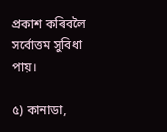প্রকাশ কৰিবলৈ সৰ্বোত্তম সুবিধা পায়।

৫) কানাডা,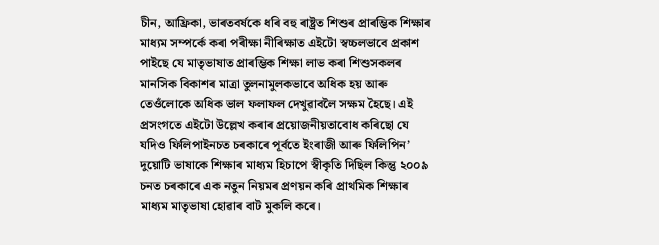চীন, আফ্রিকা, ভাৰতবৰ্ষকে ধৰি বহু ৰাষ্ট্রত শিশুৰ প্রাৰম্ভিক শিক্ষাৰ মাধ্যম সম্পৰ্কে কৰা পৰীক্ষা নীৰিক্ষাত এইটো স্বচ্চলভাবে প্রকাশ পাইছে যে মাতৃভাষাত প্রাৰম্ভিক শিক্ষা লাভ কৰা শিশুসকলৰ মানসিক বিকাশৰ মাত্রা তুলনামুলকভাবে অধিক হয় আৰু তেওঁলোকে অধিক ভাল ফলাফল দেখুৱাবলৈ সক্ষম হৈছে। এই প্রসংগতে এইটো উল্লেখ কৰাৰ প্রয়োজনীয়তাবোধ কৰিছো যে যদিও ফিলিপাইনচত চৰকাৰে পূৰ্বতে ইংৰাজী আৰু ফিলিপিন’ দুয়োটি ভাষাকে শিক্ষাৰ মাধ্যম হিচাপে স্বীকৃতি দিছিল কিন্তু ২০০৯ চনত চৰকাৰে এক নতুন নিয়মৰ প্রণয়ন কৰি প্রাথমিক শিক্ষাৰ মাধ্যম মাতৃভাষা হোৱাৰ বাট মুকলি কৰে।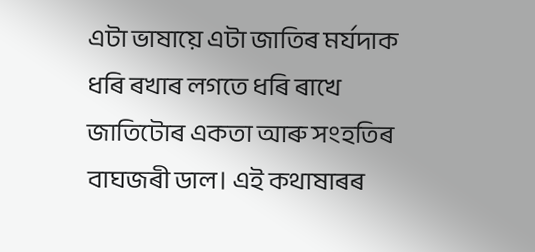এটা ভাষায়ে এটা জাতিৰ মৰ্যদাক ধৰি ৰখাৰ লগতে ধৰি ৰাখে জাতিটোৰ একতা আৰু সংহতিৰ বাঘজৰী ডাল। এই কথাষাৰৰ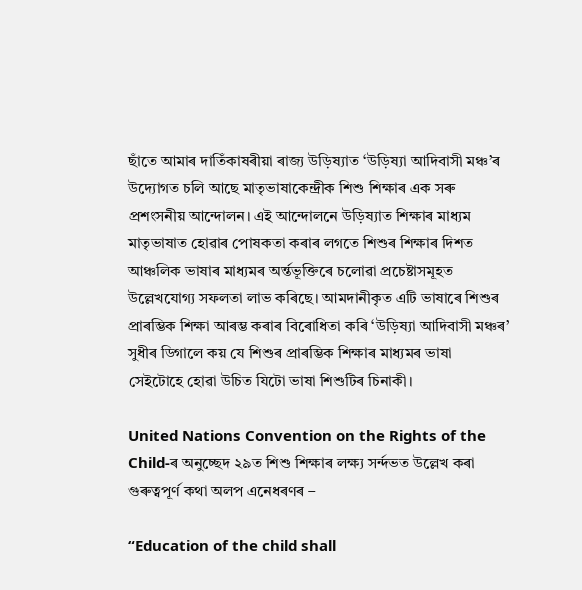ছাঁতে আমাৰ দাতিঁকাষৰীয়া ৰাজ্য উড়িষ্যাত ‘উড়িষ্যা আদিবাসী মঞ্চ’ৰ উদ্যোগত চলি আছে মাতৃভাষাকেন্দ্রীক শিশু শিক্ষাৰ এক সৰু প্রশংসনীয় আন্দোলন। এই আন্দোলনে উড়িষ্যাত শিক্ষাৰ মাধ্যম মাতৃভাষাত হোৱাৰ পোষকতা কৰাৰ লগতে শিশুৰ শিক্ষাৰ দিশত আঞ্চলিক ভাষাৰ মাধ্যমৰ অৰ্ন্তভূক্তিৰে চলোৱা প্রচেষ্টাসমূহত উল্লেখযোগ্য সফলতা লাভ কৰিছে। আমদানীকৃত এটি ভাষাৰে শিশুৰ প্রাৰম্ভিক শিক্ষা আৰম্ভ কৰাৰ বিৰোধিতা কৰি ‘উড়িষ্যা আদিবাসী মঞ্চৰ’ সুধীৰ ডিগালে কয় যে শিশুৰ প্রাৰম্ভিক শিক্ষাৰ মাধ্যমৰ ভাষা সেইটোহে হোৱা উচিত যিটো ভাষা শিশুটিৰ চিনাকী।

United Nations Convention on the Rights of the Child-ৰ অনুচ্ছেদ ২৯ত শিশু শিক্ষাৰ লক্ষ্য সৰ্ন্দভত উল্লেখ কৰা গুৰুত্বপূৰ্ণ কথা অলপ এনেধৰণৰ –

“Education of the child shall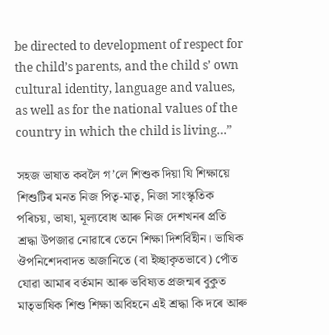be directed to development of respect for the child’s parents, and the child s’ own cultural identity, language and values, as well as for the national values of the country in which the child is living…”

সহজ ভাষাত কবলৈ গ’লে শিশুক দিয়া যি শিক্ষায়ে শিশুটিৰ মনত নিজ পিতৃ-মাতৃ, নিজা সাংস্কৃতিক পৰিচয়, ভাষা, মূল্যবোধ আৰু নিজ দেশখনৰ প্রতি শ্রদ্ধা উপজাৱ নোৱাৰে তেনে শিক্ষা দিশবিহীন। ভাষিক ঔপনিশেদবাদত অজানিতে (বা ইচ্ছাকৃতভাবে) পোঁত যোৱা আমাৰ বৰ্তমান আৰু ভবিষ্যত প্রজন্মৰ বুকুত মাতৃভাষিক শিশু শিক্ষা অবিহনে এই শ্রদ্ধা কি দৰে আৰু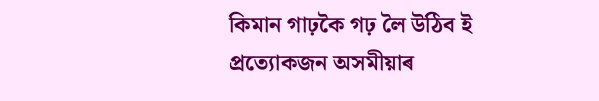কিমান গাঢ়কৈ গঢ় লৈ উঠিব ই প্রত্যোকজন অসমীয়াৰ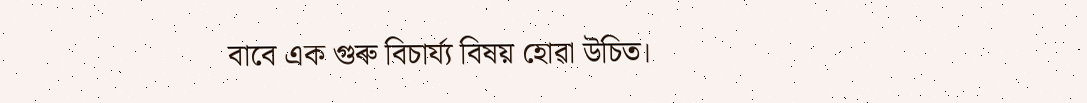বাবে এক গুৰু বিচাৰ্য্য বিষয় হোৱা উচিত।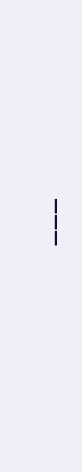___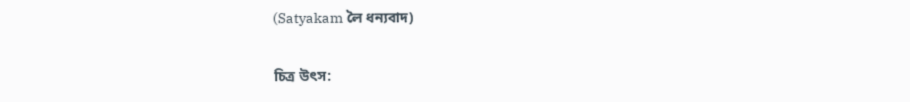(Satyakam লৈ ধন্যবাদ)

চিত্র উৎস: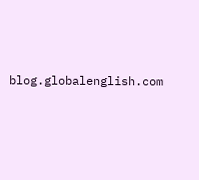blog.globalenglish.com